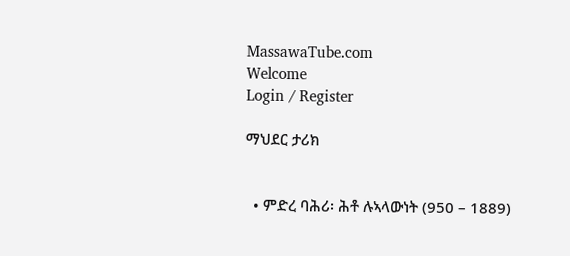MassawaTube.com
Welcome
Login / Register

ማህደር ታሪክ


  • ምድረ ባሕሪ፡ ሕቶ ሉኣላውነት (950 – 1889)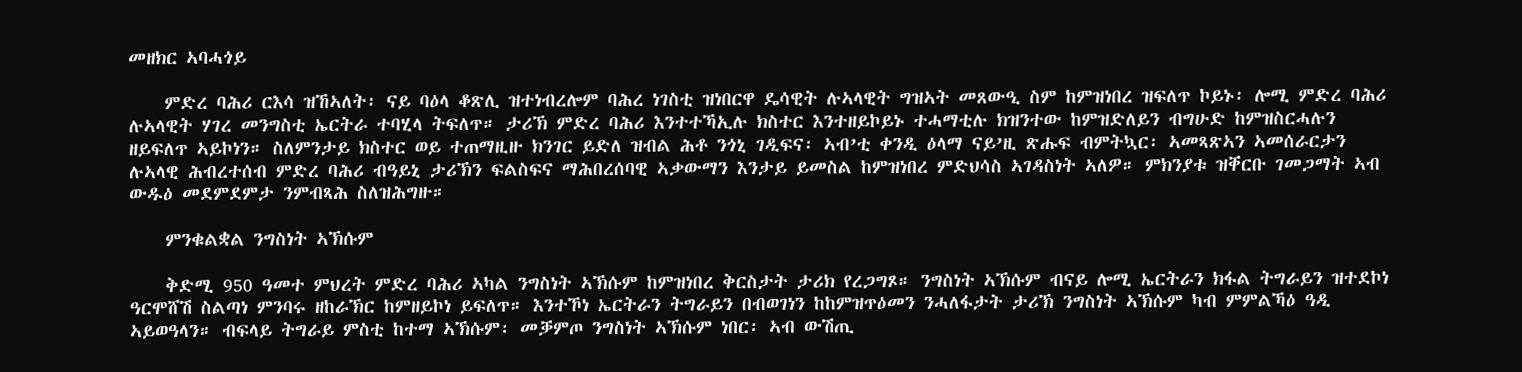መዘክር ኣባሓጎይ

    ምድረ ባሕሪ ርእሳ ዝኸኣለት፡ ናይ ባዕላ ቆጽሊ ዝተነብረሎም ባሕረ ነገስቲ ዝነበርዋ ዴሳዊት ሉኣላዊት ግዝኣት መጸውዒ ስም ከምዝነበረ ዝፍለጥ ኮይኑ፡ ሎሚ ምድረ ባሕሪ ሉኣላዊት ሃገረ መንግስቲ ኤርትራ ተባሂላ ትፍለጥ። ታሪኽ ምድረ ባሕሪ እንተተኻኢሉ ክስተር እንተዘይኮይኑ ተሓማቲሉ ክዝንተው ከምዝድለይን ብግሁድ ከምዝስርሓሉን ዘይፍለጥ ኣይኮነን። ስለምንታይ ክስተር ወይ ተጠማዚዙ ክንገር ይድለ ዝብል ሕቶ ንጎኒ ገዲፍና፡ ኣብ’ቲ ቀንዲ ዕላማ ናይ’ዚ ጽሑፍ ብምትኳር፡ ኣመጻጽኣን ኣመሰራርታን ሉኣላዊ ሕብረተሰብ ምድረ ባሕሪ ብዓይኒ ታሪኽን ፍልስፍና ማሕበረሰባዊ ኣቃውማን እንታይ ይመስል ከምዝነበረ ምድህሳስ ኣገዳስነት ኣለዎ። ምክንያቱ ዝቐርቡ ገመጋማት ኣብ ውዱዕ መደምደምታ ንምብጻሕ ስለዝሕግዙ።

    ምንቁልቋል ንግስነት ኣኽሱም

    ቅድሚ 950 ዓመተ ምህረት ምድረ ባሕሪ ኣካል ንግስነት ኣኽሱም ከምዝነበረ ቅርስታት ታሪክ የረጋግጾ። ንግስነት ኣኽሱም ብናይ ሎሚ ኤርትራን ክፋል ትግራይን ዝተደኮነ ዓርሞሸሽ ስልጣነ ምንባሩ ዘከራኽር ከምዘይኮነ ይፍለጥ። እንተኾነ ኤርትራን ትግራይን በብወገነን ከከምዝጥዕመን ንሓለፋታት ታሪኽ ንግስነት ኣኽሱም ካብ ምምልኻዕ ዓዲ ኣይወዓላን። ብፍላይ ትግራይ ምስቲ ከተማ ኣኽሱም፡ መቓምጦ ንግስነት ኣኽሱም ነበር፡ ኣብ ውሽጢ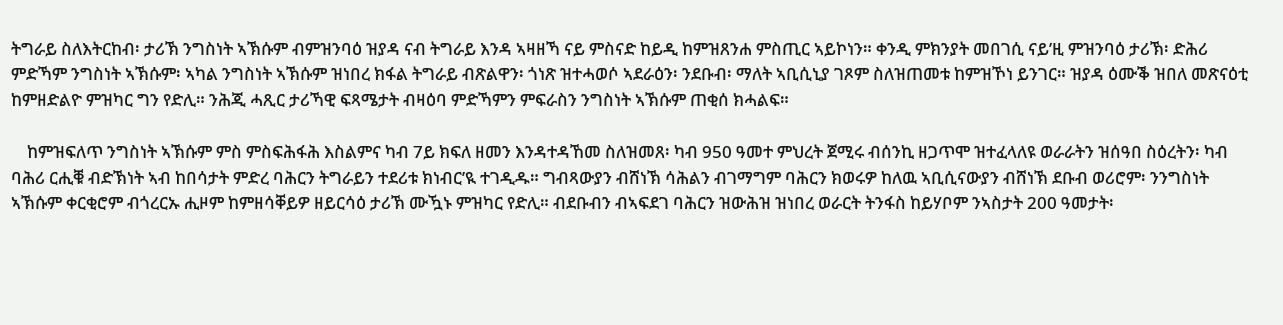ትግራይ ስለእትርከብ፡ ታሪኽ ንግስነት ኣኽሱም ብምዝንባዕ ዝያዳ ናብ ትግራይ እንዳ ኣዛዘኻ ናይ ምስናድ ከይዲ ከምዝጸንሐ ምስጢር ኣይኮነን። ቀንዲ ምክንያት መበገሲ ናይ’ዚ ምዝንባዕ ታሪኽ፡ ድሕሪ ምድኻም ንግስነት ኣኽሱም፡ ኣካል ንግስነት ኣኽሱም ዝነበረ ክፋል ትግራይ ብጽልዋን፡ ጎነጽ ዝተሓወሶ ኣደራዕን፡ ንደቡብ፡ ማለት ኣቢሲኒያ ገጾም ስለዝጠመቱ ከምዝኾነ ይንገር። ዝያዳ ዕሙቕ ዝበለ መጽናዕቲ ከምዘድልዮ ምዝካር ግን የድሊ። ንሕጂ ሓጺር ታሪኻዊ ፍጻሜታት ብዛዕባ ምድኻምን ምፍራስን ንግስነት ኣኽሱም ጠቂሰ ክሓልፍ።

    ከምዝፍለጥ ንግስነት ኣኽሱም ምስ ምስፍሕፋሕ እስልምና ካብ 7ይ ክፍለ ዘመን እንዳተዳኸመ ስለዝመጸ፡ ካብ 950 ዓመተ ምህረት ጀሚሩ ብሰንኪ ዘጋጥሞ ዝተፈላለዩ ወራራትን ዝሰዓበ ስዕረትን፡ ካብ ባሕሪ ርሒቑ ብድኽነት ኣብ ከበሳታት ምድረ ባሕርን ትግራይን ተደሪቱ ክነብር’ዪ ተገዲዱ። ግብጻውያን ብሸነኽ ሳሕልን ብገማግም ባሕርን ክወሩዎ ከለዉ ኣቢሲናውያን ብሸነኽ ደቡብ ወሪሮም፡ ንንግስነት ኣኽሱም ቀርቂሮም ብጎረርኡ ሒዞም ከምዘሳቐይዎ ዘይርሳዕ ታሪኽ ሙዃኑ ምዝካር የድሊ። ብደቡብን ብኣፍደገ ባሕርን ዝውሕዝ ዝነበረ ወራርት ትንፋስ ከይሃቦም ንኣስታት 200 ዓመታት፡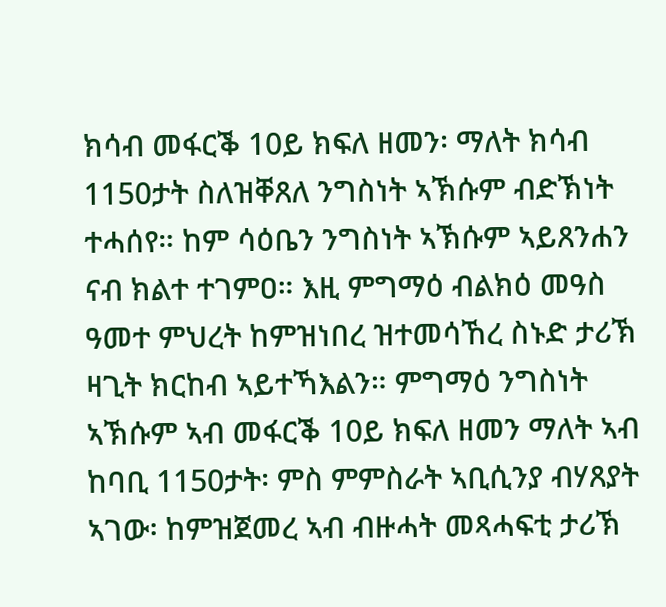ክሳብ መፋርቕ 10ይ ክፍለ ዘመን፡ ማለት ክሳብ 1150ታት ስለዝቐጸለ ንግስነት ኣኽሱም ብድኽነት ተሓሰየ። ከም ሳዕቤን ንግስነት ኣኽሱም ኣይጸንሐን ናብ ክልተ ተገምዐ። እዚ ምግማዕ ብልክዕ መዓስ ዓመተ ምህረት ከምዝነበረ ዝተመሳኸረ ስኑድ ታሪኽ ዛጊት ክርከብ ኣይተኻእልን። ምግማዕ ንግስነት ኣኽሱም ኣብ መፋርቕ 10ይ ክፍለ ዘመን ማለት ኣብ ከባቢ 1150ታት፡ ምስ ምምስራት ኣቢሲንያ ብሃጸያት ኣገው፡ ከምዝጀመረ ኣብ ብዙሓት መጻሓፍቲ ታሪኽ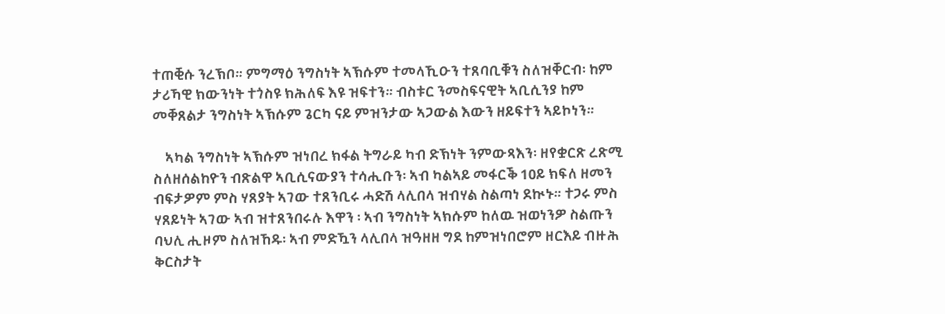ተጠቒሱ ንረኽቦ። ምግማዕ ንግስነት ኣኽሱም ተመላኺዑን ተጸባቢቑን ስለዝቐርብ፡ ከም ታሪኻዊ ክውንነት ተጎስዩ ክሕለፍ እዩ ዝፍተን። ብስቱር ንመስፍናዊት ኣቢሲንያ ከም መቐጸልታ ንግስነት ኣኽሱም ጌርካ ናይ ምዝንታው ኣጋውል እውን ዘይፍተን ኣይኮነን።

    ኣካል ንግስነት ኣኽሱም ዝነበረ ክፋል ትግራይ ካብ ድኽነት ንምውጻእን፡ ዘየቋርጽ ረጽሚ ስለዘሰልከዮን ብጽልዋ ኣቢሲናውያን ተሳሒቡን፡ ኣብ ካልኣይ መፋርቕ 10ይ ክፍለ ዘመን ብፍታዎም ምስ ሃጸያት ኣገው ተጸንቢሩ ሓድሽ ላሊበላ ዝብሃል ስልጣነ ደኲኑ። ተጋሩ ምስ ሃጸይነት ኣገው ኣብ ዝተጸንበሩሉ እዋን ፡ ኣብ ንግስነት ኣክሱም ከለዉ ዝወነንዎ ስልጡን ባህሊ ሒዞም ስለዝኸዱ፡ ኣብ ምድዃን ላሊበላ ዝዓዘዘ ግደ ከምዝነበሮም ዘርእይ ብዙሕ ቅርስታት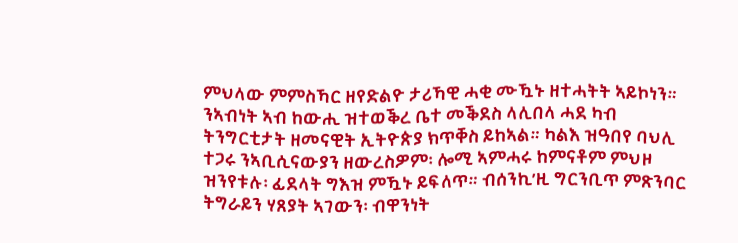ምህላው ምምስኻር ዘየድልዮ ታሪኻዊ ሓቂ ሙዃኑ ዘተሓትት ኣይኮነን። ንኣብነት ኣብ ከውሒ ዝተወቕረ ቤተ መቕደስ ላሊበላ ሓደ ካብ ትንግርቲታት ዘመናዊት ኢትዮጵያ ክጥቐስ ይከኣል። ካልእ ዝዓበየ ባህሊ ተጋሩ ንኣቢሲናውያን ዘውረስዎም፡ ሎሚ ኣምሓሩ ከምናቶም ምህዞ ዝንየቱሉ፡ ፊደላት ግእዝ ምዃኑ ይፍለጥ። ብሰንኪ’ዚ ግርንቢጥ ምጽንባር ትግራይን ሃጸያት ኣገውን፡ ብዋንነት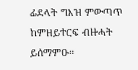ፊደላት ግእዝ ምውጣጥ ከምዘይተርፍ ብዙሓት ይሰማምዑ።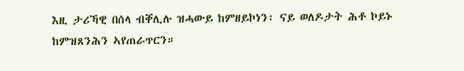እዚ ታሪኻዊ በሰላ ብቐሊሉ ዝሓውይ ከምዘይኮነን፡ ናይ ወለዶታት ሕቶ ኮይኑ ከምዝጸንሕን ኣየጠራጥርን።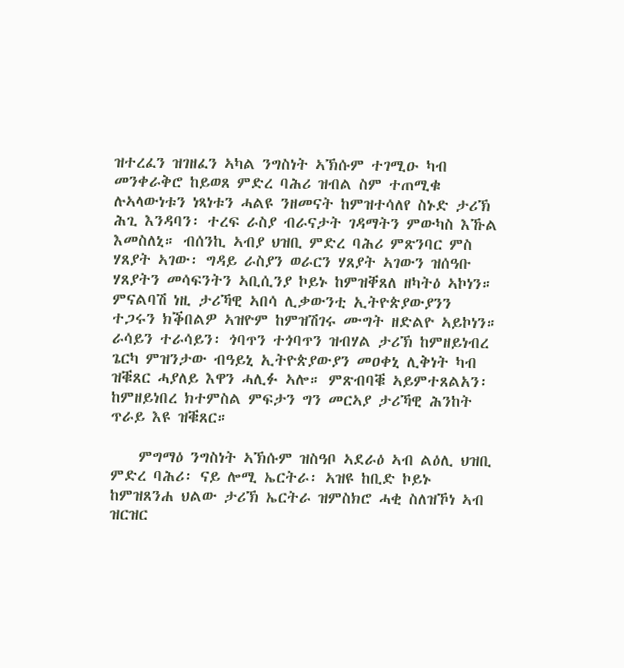ዝተረፈን ዝገዘፈን ኣካል ንግስነት ኣኽሱም ተገሚዑ ካብ መንቀራቅሮ ከይወጸ ምድረ ባሕሪ ዝብል ስም ተጠሚቁ ሉኣላውነቱን ነጻነቱን ሓልዩ ንዘመናት ከምዝተሳለየ ስኑድ ታሪኽ ሕጊ እንዳባን፡ ተረፍ ራስያ ብራናታት ገዳማትን ምውካስ እኹል እመስለኒ። ብሰንኪ ኣብያ ህዝቢ ምድረ ባሕሪ ምጽንባር ምስ ሃጸያት ኣገው፡ ግዳይ ራስያን ወራርን ሃጸያት ኣገውን ዝሰዓቡ ሃጸያትን መሳፍንትን ኣቢሲንያ ኮይኑ ከምዝቐጸለ ዘካትዕ ኣኮነን። ምናልባሽ ነዚ ታሪኻዊ ኣበሳ ሊቃውንቲ ኢትዮጵያውያንን ተጋሩን ክቕበልዎ ኣዝዮም ከምዝሽገሩ ሙግት ዘድልዮ ኣይኮነን። ራሳይን ተራሳይን፡ ጎባጥን ተጎባጥን ዝብሃል ታሪኽ ከምዘይነብረ ጌርካ ምዝንታው ብዓይኒ ኢትዮጵያውያን መዐቀኒ ሊቅነት ካብ ዝቑጸር ሓያለይ እዋን ሓሊፉ ኣሎ። ምጽብባቑ ኣይምተጸልአን፡ ከምዘይነበረ ክተምስል ምፍታን ግን መርኣያ ታሪኻዊ ሕንከት ጥራይ እዩ ዝቑጸር።

    ምግማዕ ንግስነት ኣኽሱም ዝስዓቦ ኣደራዕ ኣብ ልዕሊ ህዝቢ ምድረ ባሕሪ፡ ናይ ሎሚ ኤርትራ፡ ኣዝዩ ከቢድ ኮይኑ ከምዝጸንሐ ህልው ታሪኽ ኤርትራ ዝምስክሮ ሓቂ ስለዝኾነ ኣብ ዝርዝር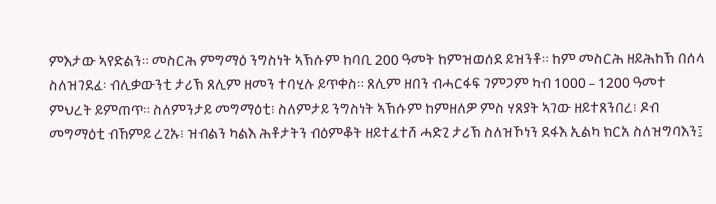ምእታው ኣየድልን። መስርሕ ምግማዕ ንግስነት ኣኽሱም ከባቢ 200 ዓመት ከምዝወሰደ ይዝንቶ። ከም መስርሕ ዘይሕከኽ በሰላ ስለዝገደፈ፡ ብሊቃውንቲ ታሪኽ ጸሊም ዘመን ተባሂሉ ይጥቀስ። ጸሊም ዘበን ብሓርፋፍ ገምጋም ካብ 1000 – 1200 ዓመተ ምህረት ይምጠጥ። ስለምንታይ መግማዕቲ፧ ስለምታይ ንግስነት ኣኽሱም ከምዘለዎ ምስ ሃጸያት ኣገው ዘይተጸንበረ፧ ዶብ መግማዕቲ ብኸምይ ረጊኡ፧ ዝብልን ካልእ ሕቶታትን ብዕምቆት ዘይተፈተሸ ሓድጊ ታሪኽ ስለዝኾነን ደፋእ ኢልካ ክርአ ስለዝግባእን፤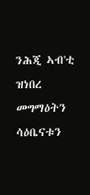ንሕጂ ኣብ'ቲ ዝነበረ መግማዕትን ሳዕቤናቱን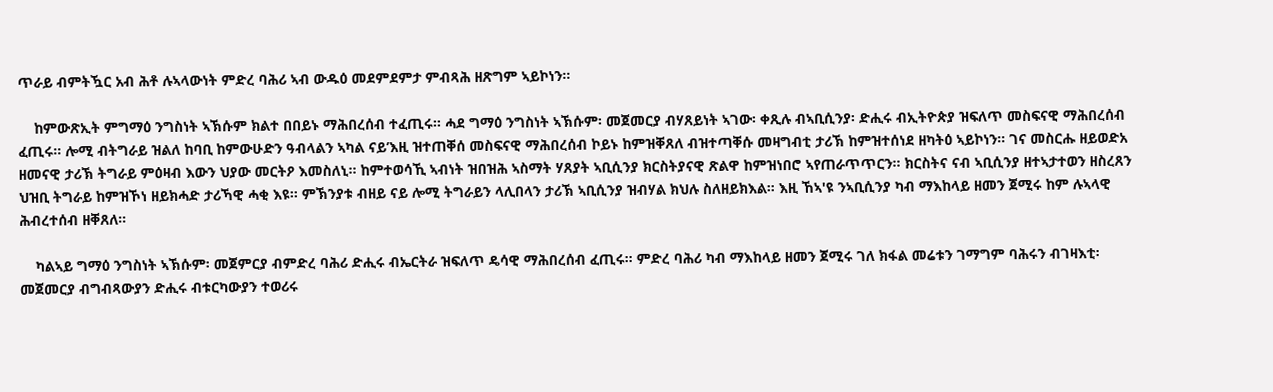ጥራይ ብምትዃር አብ ሕቶ ሉኣላውነት ምድረ ባሕሪ ኣብ ውዱዕ መደምደምታ ምብጻሕ ዘጽግም ኣይኮነን።

    ከምውጽኢት ምግማዕ ንግስነት ኣኽሱም ክልተ በበይኑ ማሕበረሰብ ተፈጢሩ። ሓደ ግማዕ ንግስነት ኣኽሱም፡ መጀመርያ ብሃጸይነት ኣገው፡ ቀጺሉ ብኣቢሲንያ፡ ድሒሩ ብኢትዮጵያ ዝፍለጥ መስፍናዊ ማሕበረሰብ ፈጢሩ። ሎሚ ብትግራይ ዝልለ ከባቢ ከምውሁድን ዓብላልን ኣካል ናይ’እዚ ዝተጠቐሰ መስፍናዊ ማሕበረሰብ ኮይኑ ከምዝቐጸለ ብዝተጣቐሱ መዛግብቲ ታሪኽ ከምዝተሰነደ ዘካትዕ ኣይኮነን። ገና መስርሑ ዘይወድአ ዘመናዊ ታሪኽ ትግራይ ምዕዛብ እውን ህያው መርትዖ እመስለኒ። ከምተወሳኺ ኣብነት ዝበዝሕ ኣስማት ሃጸያት ኣቢሲንያ ክርስትያናዊ ጽልዋ ከምዝነበሮ ኣየጠራጥጥርን። ክርስትና ናብ ኣቢሲንያ ዘተኣታተወን ዘስረጸን ህዝቢ ትግራይ ከምዝኾነ ዘይክሓድ ታሪኻዊ ሓቂ እዩ፡፡ ምኽንያቱ ብዘይ ናይ ሎሚ ትግራይን ላሊበላን ታሪኽ ኣቢሲንያ ዝብሃል ክህሉ ስለዘይክእል። እዚ ኸኣ'ዩ ንኣቢሲንያ ካብ ማእከላይ ዘመን ጀሚሩ ከም ሉኣላዊ ሕብረተሰብ ዘቐጸለ።

    ካልኣይ ግማዕ ንግስነት ኣኽሱም፡ መጀምርያ ብምድረ ባሕሪ ድሒሩ ብኤርትራ ዝፍለጥ ዴሳዊ ማሕበረሰብ ፈጢሩ። ምድረ ባሕሪ ካብ ማእከላይ ዘመን ጀሚሩ ገለ ክፋል መሬቱን ገማግም ባሕሩን ብገዛእቲ፡ መጀመርያ ብግብጻውያን ድሒሩ ብቱርካውያን ተወሪሩ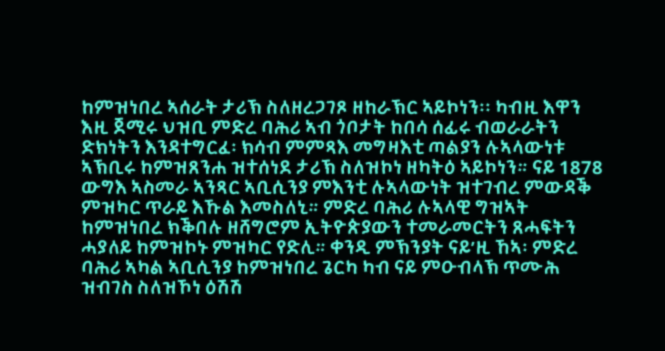ከምዝነበረ ኣሰራት ታሪኽ ስለዘረጋገጾ ዘከራኽር ኣይኮነን፡፡ ካብዚ እዋን እዚ ጀሚሩ ህዝቢ ምድረ ባሕሪ ኣብ ጎቦታት ከበሳ ሰፊሩ ብወራራትን ድክነትን እንዳተግርፈ፡ ክሳብ ምምጻእ መግዛእቲ ጣልያን ሉኣላውነቱ ኣኽቢሩ ከምዝጸንሐ ዝተሰነደ ታሪኽ ስለዝኮነ ዘካትዕ ኣይኮነን። ናይ 1878 ውግእ ኣስመራ ኣንጻር ኣቢሲንያ ምእንቲ ሉኣላውነት ዝተገብረ ምውዳቕ ምዝካር ጥራይ እኹል እመስለኒ። ምድረ ባሕሪ ሉኣላዊ ግዝኣት ከምዝነበረ ክቕበሉ ዘሸግሮም ኢትዮጵያውን ተመራመርትን ጸሓፍትን ሓያለይ ከምዝኮኑ ምዝካር የድሊ። ቀንዲ ምኽንያት ናይ’ዚ ኸኣ፡ ምድረ ባሕሪ ኣካል ኣቢሲንያ ከምዝነበረ ጌርካ ካብ ናይ ምዑብላኽ ጥሙሕ ዝብገስ ስለዝኾነ ዕሽሽ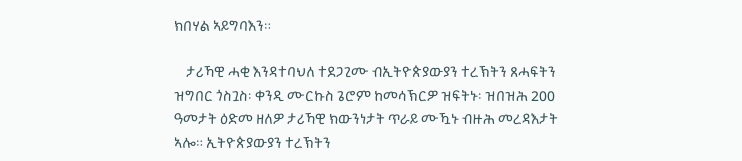ክበሃል ኣይግባእን።

    ታሪኻዊ ሓቂ እንዳተባህለ ተደጋጊሙ ብኢትዮጵያውያን ተረኽትን ጸሓፍትን ዝግበር ጎስጓስ፡ ቀንዲ ሙርኩስ ጌሮም ከመሳኽርዎ ዝፍትኑ፡ ዝበዝሕ 200 ዓመታት ዕድመ ዘለዎ ታሪኻዊ ክውንነታት ጥራይ ሙዃኑ ብዙሕ መረዳእታት ኣሎ። ኢትዮጵያውያን ተረኽትን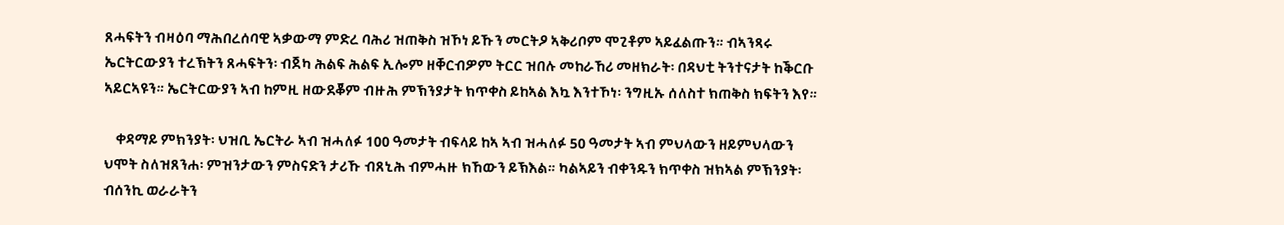ጸሓፍትን ብዛዕባ ማሕበረሰባዊ ኣቃውማ ምድረ ባሕሪ ዝጠቅስ ዝኾነ ይኹን መርትዖ ኣቅሪቦም ሞጊቶም ኣይፈልጡን። ብኣንጻሩ ኤርትርውያን ተረኽትን ጸሓፍትን፡ ብጀካ ሕልፍ ሕልፍ ኢሎም ዘቐርብዎም ትርር ዝበሉ መከራኸሪ መዘክራት፡ በዳህቲ ትንተናታት ከቕርቡ ኣይርኣዩን። ኤርትርውያን ኣብ ከምዚ ዘውደቖም ብዙሕ ምኽንያታት ክጥቀስ ይከኣል እኳ እንተኾነ፡ ንግዚኡ ሰለስተ ክጠቅስ ክፍትን እየ።

    ቀዳማይ ምክንያት፡ ህዝቢ ኤርትራ ኣብ ዝሓለፉ 100 ዓመታት ብፍላይ ከኣ ኣብ ዝሓለፉ 50 ዓመታት ኣብ ምህላውን ዘይምህላውን ህሞት ስለዝጸንሐ፡ ምዝንታውን ምስናድን ታሪኹ ብጸኒሕ ብምሓዙ ክኸውን ይኽእል። ካልኣይን ብቀንዱን ክጥቀስ ዝክኣል ምኽንያት፡ ብሰንኪ ወራራትን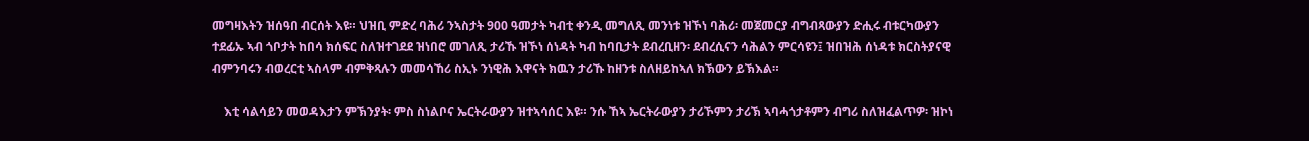መግዛእትን ዝሰዓበ ብርሰት እዩ። ህዝቢ ምድረ ባሕሪ ንኣስታት 900 ዓመታት ካብቲ ቀንዲ መግለጺ መንነቱ ዝኾነ ባሕሪ፡ መጀመርያ ብግብጻውያን ድሒሩ ብቱርካውያን ተደፊኡ ኣብ ጎቦታት ከበሳ ክሰፍር ስለዝተገደደ ዝነበሮ መገለጺ ታሪኹ ዝኾነ ሰነዳት ካብ ከባቢታት ደብረቢዘን፡ ደብረሲናን ሳሕልን ምርሳዩን፤ ዝበዝሕ ሰነዳቱ ክርስትያናዊ ብምንባሩን ብወረርቲ ኣስላም ብምቅጻሉን መመሳኸሪ ስኢኑ ንነዊሕ እዋናት ክዉን ታሪኹ ከዘንቱ ስለዘይከኣለ ክኽውን ይኽእል።

    እቲ ሳልሳይን መወዳእታን ምኽንያት፡ ምስ ስነልቦና ኤርትራውያን ዝተኣሳሰር እዩ። ንሱ ኸኣ ኤርትራውያን ታሪኾምን ታሪኽ ኣባሓጎታቶምን ብግሪ ስለዝፈልጥዎ፡ ዝኮነ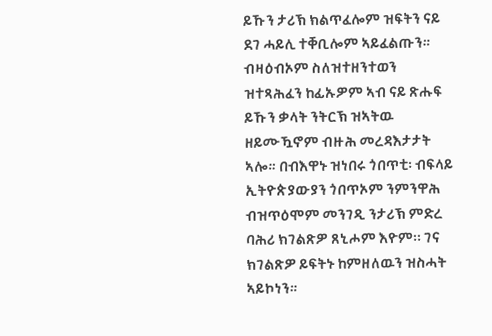ይኹን ታሪኽ ክልጥፈሎም ዝፍትን ናይ ደገ ሓይሊ ተቐቢሎም ኣይፈልጡን። ብዛዕብኦም ስለዝተዘንተወን ዝተጻሕፈን ከፊኡዎም ኣብ ናይ ጽሑፍ ይኹን ቃላት ንትርኽ ዝኣትዉ ዘይሙዃኖም ብዙሕ መረዳእታታት ኣሎ። በብእዋኑ ዝነበሩ ጎበጥቲ፡ ብፍላይ ኢትዮጵያውያን ጎበጥኦም ንምንዋሕ ብዝጥዕሞም መንገዲ ንታሪኽ ምድረ ባሕሪ ክገልጽዎ ጸኒሖም እዮም፡፡ ገና ክገልጽዎ ይፍትኑ ከምዘለዉን ዝስሓት ኣይኮነን።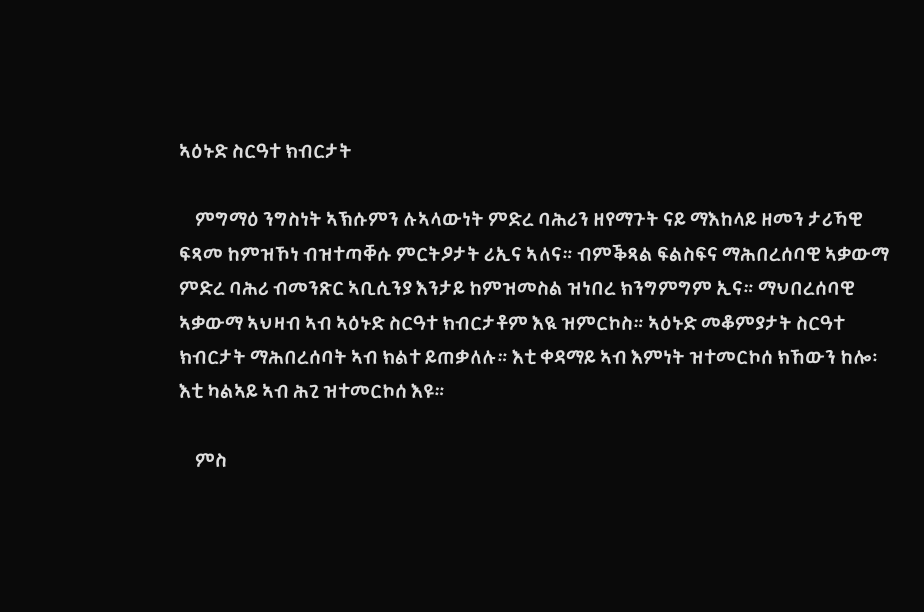ኣዕኑድ ስርዓተ ክብርታት

    ምግማዕ ንግስነት ኣኽሱምን ሉኣላውነት ምድረ ባሕሪን ዘየማጉት ናይ ማእከላይ ዘመን ታሪኻዊ ፍጻመ ከምዝኾነ ብዝተጣቐሱ ምርትዖታት ሪኢና ኣለና። ብምቕጻል ፍልስፍና ማሕበረሰባዊ ኣቃውማ ምድረ ባሕሪ ብመንጽር ኣቢሲንያ እንታይ ከምዝመስል ዝነበረ ክንግምግም ኢና። ማህበረሰባዊ ኣቃውማ ኣህዛብ ኣብ ኣዕኑድ ስርዓተ ክብርታቶም እዪ ዝምርኮስ። ኣዕኑድ መቆምያታት ስርዓተ ክብርታት ማሕበረሰባት ኣብ ክልተ ይጠቃለሉ። እቲ ቀዳማይ ኣብ እምነት ዝተመርኮሰ ክኸውን ከሎ፡ እቲ ካልኣይ ኣብ ሕጊ ዝተመርኮሰ እዩ።

    ምስ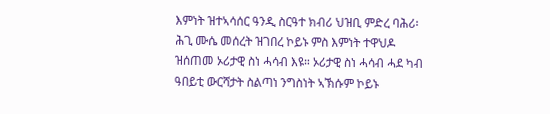እምነት ዝተኣሳሰር ዓንዲ ስርዓተ ክብሪ ህዝቢ ምድረ ባሕሪ፡ ሕጊ ሙሴ መሰረት ዝገበረ ኮይኑ ምስ እምነት ተዋህዶ ዝሰጠመ ኦሪታዊ ስነ ሓሳብ እዩ። ኦሪታዊ ስነ ሓሳብ ሓደ ካብ ዓበይቲ ውርሻታት ስልጣነ ንግስነት ኣኽሱም ኮይኑ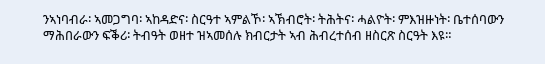ንኣነባብራ፡ ኣመጋግባ፡ ኣከዳድና፡ ስርዓተ ኣምልኾ፡ ኣኽብሮት፡ ትሕትና፡ ሓልዮት፡ ምእዝዙነት፡ ቤተሰባውን ማሕበራውን ፍቕሪ፡ ትብዓት ወዘተ ዝኣመሰሉ ክብርታት ኣብ ሕብረተሰብ ዘስርጽ ስርዓት እዩ።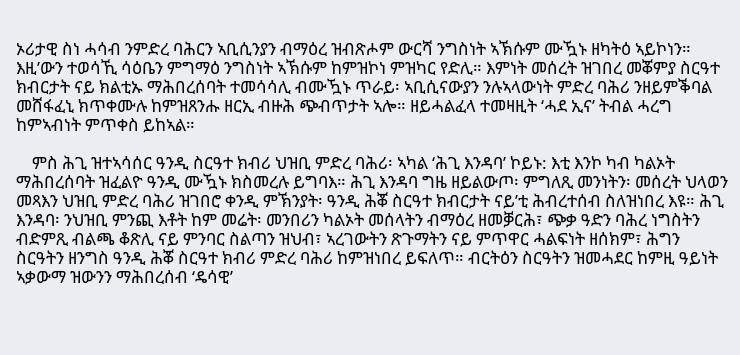ኦሪታዊ ስነ ሓሳብ ንምድረ ባሕርን ኣቢሲንያን ብማዕረ ዝብጽሖም ውርሻ ንግስነት ኣኽሱም ሙዃኑ ዘካትዕ ኣይኮነን። እዚ’ውን ተወሳኺ ሳዕቤን ምግማዕ ንግስነት ኣኽሱም ከምዝኮነ ምዝካር የድሊ። እምነት መሰረት ዝገበረ መቖምያ ስርዓተ ክብርታት ናይ ክልቲኡ ማሕበረሰባት ተመሳሳሊ ብሙዃኑ ጥራይ፡ ኣቢሲናውያን ንሉኣላውነት ምድረ ባሕሪ ንዘይምቕባል መሸፋፈኒ ክጥቀሙሉ ከምዝጸንሑ ዘርኢ ብዙሕ ጭብጥታት ኣሎ። ዘይሓልፈላ ተመዛዚት ‘ሓደ ኢና’ ትብል ሓረግ ከምኣብነት ምጥቀስ ይከኣል።

    ምስ ሕጊ ዝተኣሳሰር ዓንዲ ስርዓተ ክብሪ ህዝቢ ምድረ ባሕሪ፡ ኣካል ‘ሕጊ እንዳባ’ ኮይኑ: እቲ እንኮ ካብ ካልኦት ማሕበረሰባት ዝፈልዮ ዓንዲ ሙዃኑ ክስመረሉ ይግባእ። ሕጊ እንዳባ ግዜ ዘይልውጦ፡ ምግለጺ መንነትን፡ መሰረት ህላወን መጻእን ህዝቢ ምድረ ባሕሪ ዝገበሮ ቀንዲ ምኽንያት፡ ዓንዲ ሕቖ ስርዓተ ክብርታት ናይ’ቲ ሕብረተሰብ ስለዝነበረ እዩ። ሕጊ እንዳባ፡ ንህዝቢ ምንጪ እቶት ከም መሬት፡ መንበሪን ካልኦት መሰላትን ብማዕረ ዘመቓርሕ፣ ጭቃ ዓድን ባሕረ ነግስትን ብድምጺ ብልጫ ቆጽሊ ናይ ምንባር ስልጣን ዝህብ፣ ኣረገውትን ጽጉማትን ናይ ምጥዋር ሓልፍነት ዘሰክም፣ ሕግን ስርዓትን ዘንግስ ዓንዲ ሕቖ ስርዓተ ክብሪ ምድረ ባሕሪ ከምዝነበረ ይፍለጥ። ብርትዕን ስርዓትን ዝመሓደር ከምዚ ዓይነት ኣቃውማ ዝውንን ማሕበረሰብ ‘ዴሳዊ’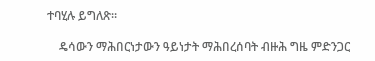ተባሂሉ ይግለጽ።

    ዴሳውን ማሕበርነታውን ዓይነታት ማሕበረሰባት ብዙሕ ግዜ ምድንጋር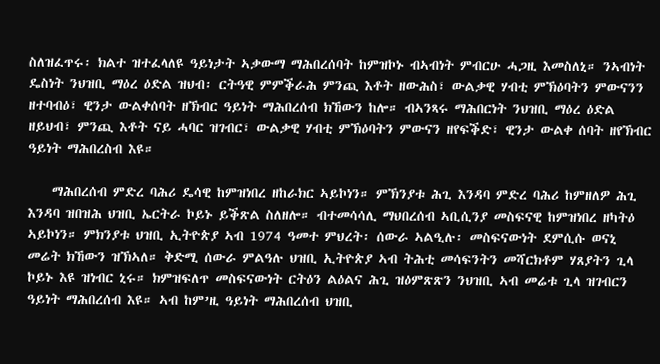ስለዝፈጥሩ፡ ክልተ ዝተፈላለዩ ዓይነታት ኣቃውማ ማሕበረሰባት ከምዝኮኑ ብኣብነት ምብርሁ ሓጋዚ እመስለኒ። ንኣብነት ዴስነት ንህዝቢ ማዕረ ዕድል ዝህብ፡ ርትዓዊ ምምቕራሕ ምንጪ እቶት ዘውሕስ፣ ውልቃዊ ሃብቲ ምኽዕባትን ምውናንን ዘተባብዕ፣ ዊንታ ውልቀሰባት ዘኽብር ዓይነት ማሕበረሰብ ክኸውን ከሎ። ብኣንጻሩ ማሕበርነት ንህዝቢ ማዕረ ዕድል ዘይህብ፣ ምንጪ እቶት ናይ ሓባር ዝገብር፣ ውልቃዊ ሃብቲ ምኽዕባትን ምውናን ዘየፍቕድ፣ ዊንታ ውልቀ ሰባት ዘየኽብር ዓይነት ማሕበረስብ እዩ።

    ማሕበረሰብ ምድረ ባሕሪ ዴሳዊ ከምዝነበረ ዘከራክር ኣይኮነን። ምኽንያቱ ሕጊ እንዳባ ምድረ ባሕሪ ከምዘለዎ ሕጊ እንዳባ ዝበዝሕ ህዝቢ ኤርትራ ኮይኑ ይቕጽል ስለዘሎ። ብተመሳሳሊ ማህበረሰብ ኣቢሲንያ መስፍናዊ ከምዝነበረ ዘካትዕ ኣይኮነን። ምክንያቱ ህዝቢ ኢትዮጵያ ኣብ 1974 ዓመተ ምህረት፡ ሰውራ ኣልዒሉ፡ መስፍናውነት ደምሲሱ ወናኒ መሬት ክኸውን ዝኽኣለ። ቅድሚ ሰውራ ምልዓሉ ህዝቢ ኢትዮጵያ ኣብ ትሕቲ መሳፍንትን መሻርክቶም ሃጸያትን ጊላ ኮይኑ እዩ ዝነብር ኒሩ። ክምዝፍለጥ መስፍናውነት ርትዕን ልዕልና ሕጊ ዝዕምጽጽን ንህዝቢ ኣብ መሬቱ ጊላ ዝገብርን ዓይነት ማሕበረሰብ እዩ። ኣብ ከም’ዚ ዓይነት ማሕበረሰብ ህዝቢ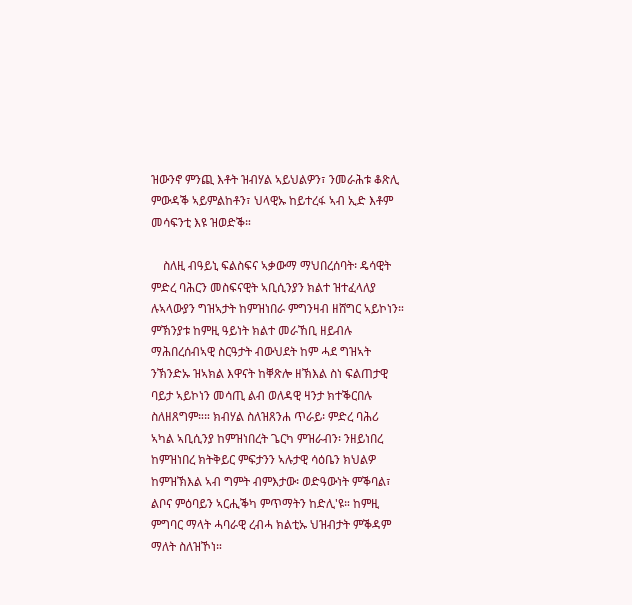ዝውንኖ ምንጪ እቶት ዝብሃል ኣይህልዎን፣ ንመራሕቱ ቆጽሊ ምውዳቕ ኣይምልከቶን፣ ህላዊኡ ከይተረፋ ኣብ ኢድ እቶም መሳፍንቲ እዩ ዝወድቕ።

    ስለዚ ብዓይኒ ፍልስፍና ኣቃውማ ማህበረሰባት፡ ዴሳዊት ምድረ ባሕርን መስፍናዊት ኣቢሲንያን ክልተ ዝተፈላለያ ሉኣላውያን ግዝኣታት ከምዝነበራ ምግንዛብ ዘሸግር ኣይኮነን። ምኽንያቱ ከምዚ ዓይነት ክልተ መራኸቢ ዘይብሉ ማሕበረሰብኣዊ ስርዓታት ብውህደት ከም ሓደ ግዝኣት ንኽንድኡ ዝኣክል እዋናት ከቐጽሎ ዘኽእል ስነ ፍልጠታዊ ባይታ ኣይኮነን መሳጢ ልብ ወለዳዊ ዛንታ ክተቕርበሉ ስለዘጸግም።። ክብሃል ስለዝጸንሐ ጥራይ፡ ምድረ ባሕሪ ኣካል ኣቢሲንያ ከምዝነበረት ጌርካ ምዝራብን፡ ንዘይነበረ ከምዝነበረ ክትቅይር ምፍታንን ኣሉታዊ ሳዕቤን ክህልዎ ከምዝኽእል ኣብ ግምት ብምእታው፡ ወድዓውነት ምቕባል፣ ልቦና ምዕባይን ኣርሒቕካ ምጥማትን ከድሊ'ዩ። ከምዚ ምግባር ማላት ሓባራዊ ረብሓ ክልቲኡ ህዝብታት ምቕዳም ማለት ስለዝኾነ።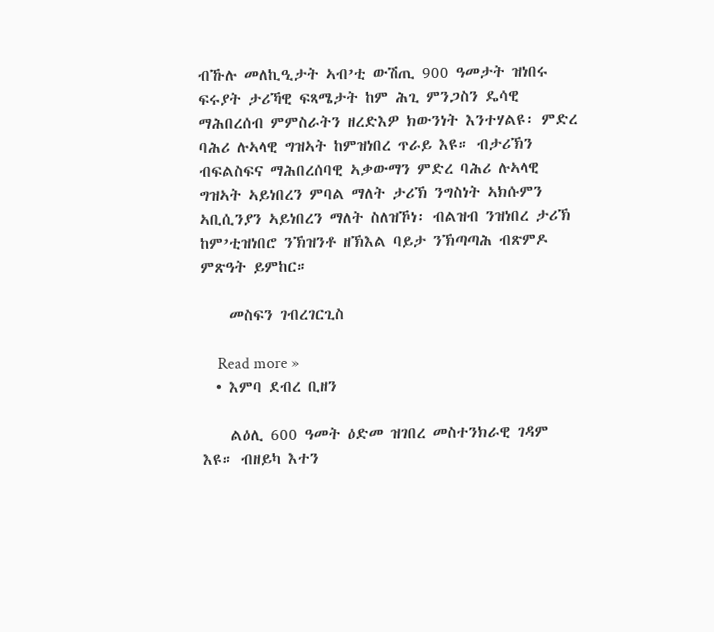ብኹሉ መለኪዒታት ኣብ’ቲ ውሽጢ 900 ዓመታት ዝነበሩ ፍሩያት ታሪኻዊ ፍጻሜታት ከም ሕጊ ምንጋስን ዴሳዊ ማሕበረሰብ ምምስራትን ዘረድእዎ ክውንነት እንተሃልዩ፡ ምድረ ባሕሪ ሉኣላዊ ግዝኣት ከምዝነበረ ጥራይ እዩ። ብታሪኽን ብፍልስፍና ማሕበረሰባዊ ኣቃውማን ምድረ ባሕሪ ሉኣላዊ ግዝኣት ኣይነበረን ምባል ማለት ታሪኽ ንግስነት ኣክሱምን ኣቢሲንያን ኣይነበረን ማለት ስለዝኾነ፡ ብልዝብ ንዝነበረ ታሪኽ ከም’ቲዝነበሮ ንኽዝንቶ ዘኽእል ባይታ ንኽጣጣሕ ብጽምዶ ምጽዓት ይምከር።

    መስፍን ገብረገርጊስ

    Read more »
  • እምባ ደብረ ቢዘን

    ልዕሊ 600 ዓመት ዕድመ ዝገበረ መስተንክራዊ ገዳም እዩ። ብዘይካ እተን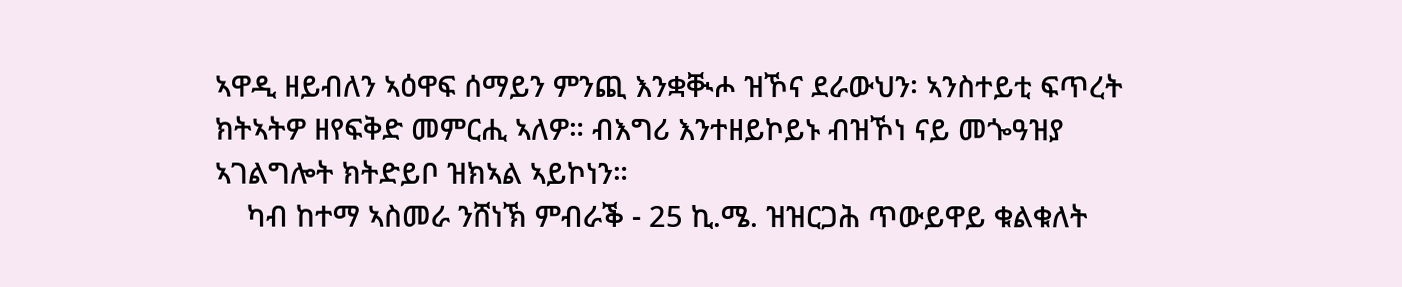ኣዋዲ ዘይብለን ኣዕዋፍ ሰማይን ምንጪ እንቋቚሖ ዝኾና ደራውህን፡ ኣንስተይቲ ፍጥረት ክትኣትዎ ዘየፍቅድ መምርሒ ኣለዎ። ብእግሪ እንተዘይኮይኑ ብዝኾነ ናይ መጐዓዝያ ኣገልግሎት ክትድይቦ ዝክኣል ኣይኮነን።
    ካብ ከተማ ኣስመራ ንሸነኽ ምብራቕ - 25 ኪ.ሜ. ዝዝርጋሕ ጥውይዋይ ቁልቁለት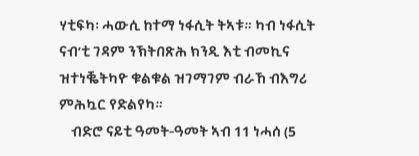ሃቲፍካ፡ ሓውሲ ከተማ ነፋሲት ትኣቱ። ካብ ነፋሲት ናብ’ቲ ገዳም ንኽትበጽሕ ክንዲ እቲ ብመኪና ዝተነቘትካዮ ቁልቁል ዝገማገም ብራኸ ብእግሪ ምሕኳር የድልየካ።
    ብድሮ ናይቲ ዓመት-ዓመት ኣብ 11 ነሓሰ (5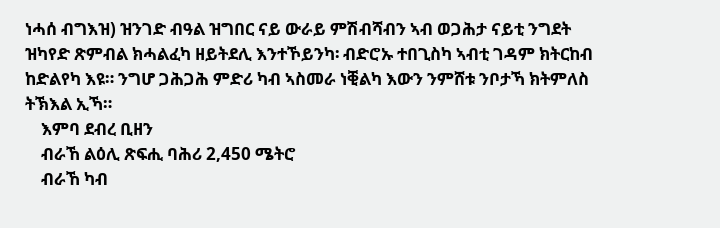ነሓሰ ብግእዝ) ዝንገድ ብዓል ዝግበር ናይ ውራይ ምሽብሻብን ኣብ ወጋሕታ ናይቲ ንግደት ዝካየድ ጽምብል ክሓልፈካ ዘይትደሊ እንተኾይንካ፡ ብድሮኡ ተበጊስካ ኣብቲ ገዳም ክትርከብ ከድልየካ እዩ። ንግሆ ጋሕጋሕ ምድሪ ካብ ኣስመራ ነቒልካ እውን ንምሸቱ ንቦታኻ ክትምለስ ትኽእል ኢኻ።
    እምባ ደብረ ቢዘን
    ብራኸ ልዕሊ ጽፍሒ ባሕሪ 2,450 ሜትሮ
    ብራኸ ካብ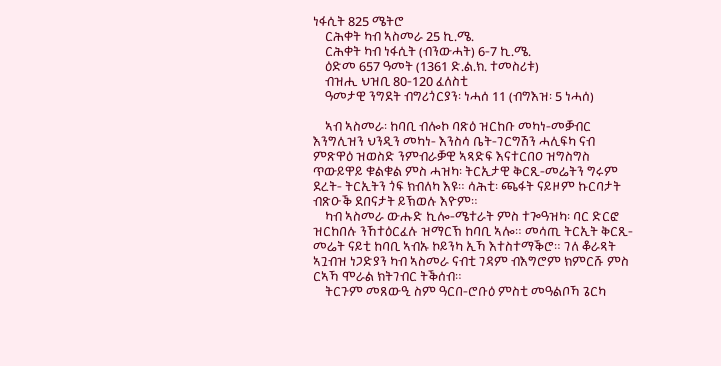ነፋሲት 825 ሜትሮ
    ርሕቀት ካብ ኣስመራ 25 ኪ.ሜ.
    ርሕቀት ካብ ነፋሲት (ብንውሓት) 6-7 ኪ.ሜ.
    ዕድመ 657 ዓመት (1361 ድ.ል.ክ. ተመስሪቱ)
    ብዝሒ ህዝቢ 80-120 ፈለስቲ
    ዓመታዊ ንግደት ብግሪጎርያን፡ ነሓሰ 11 (ብግእዝ፡ 5 ነሓሰ)

    ኣብ ኣስመራ፡ ከባቢ ብሎኮ ባጽዕ ዝርከቡ መካነ-መቓብር እንግሊዝን ህንዲን መካነ- እንስሳ ቤት-ገርግሽን ሓሊፍካ ናብ ምጽዋዕ ዝወስድ ንምብራቓዊ ኣጻድፍ እናተርበዐ ዝግስግስ ጥውይዋይ ቁልቁል ምስ ሓዝካ፡ ትርኢታዊ ቅርጺ-መሬትን ግሩም ደረት- ትርኢትን ጎፍ ክብለካ እዩ። ሳሕቲ፡ ጫፋት ናይዞም ኩርባታት ብጽዑቕ ደበናታት ይኽወሉ እዮም።
    ካብ ኣስመራ ውሑድ ኪሎ-ሜተራት ምስ ተጐዓዝካ፡ ባር ድርፎ ዝርከበሉ ንኸተዕርፈሉ ዝማርኽ ከባቢ ኣሎ። መሳጢ ትርኢት ቅርጺ-መሬት ናይቲ ከባቢ ኣብኡ ኮይንካ ኢኻ እተስተማቕሮ። ገለ ቆራጻት ኣጓብዝ ነጋድያን ካብ ኣስመራ ናብቲ ገዳም ብእግሮም ክምርሹ ምስ ርኣኻ ሞራል ክትገብር ትቕሰብ።
    ትርጉም መጸውዒ ስም ዓርበ-ሮቡዕ ምስቲ መዓልቦኻ ጌርካ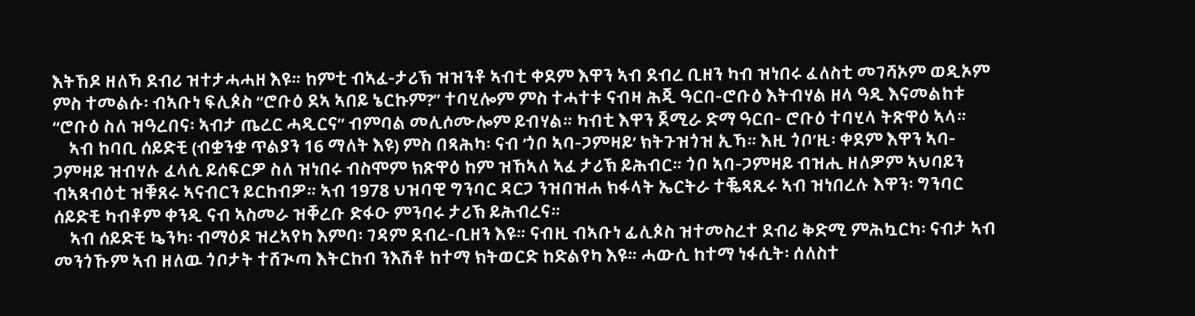እትኸዶ ዘለኻ ደብሪ ዝተታሓሓዘ እዩ። ከምቲ ብኣፈ-ታሪኽ ዝዝንቶ ኣብቲ ቀደም እዋን ኣብ ደብረ ቢዘን ካብ ዝነበሩ ፈለስቲ መገሻኦም ወዲኦም ምስ ተመልሱ፡ ብኣቡነ ፍሊጶስ “ሮቡዕ ደኣ ኣበይ ኔርኩም?” ተባሂሎም ምስ ተሓተቱ ናብዛ ሕጂ ዓርበ-ሮቡዕ እትብሃል ዘላ ዓዲ እናመልከቱ “ሮቡዕ ስለ ዝዓረበና፡ ኣብታ ጤረር ሓዲርና” ብምባል መሊሶሙሎም ይብሃል። ካብቲ እዋን ጀሚራ ድማ ዓርበ- ሮቡዕ ተባሂላ ትጽዋዕ ኣላ።
    ኣብ ከባቢ ሰይድቺ (ብቋንቋ ጥልያን 16 ማለት እዩ) ምስ በጻሕካ፡ ናብ ‘ጎቦ ኣባ-ጋምዛይ’ ክትጉዝጎዝ ኢኻ። እዚ ጎቦ’ዚ፡ ቀደም እዋን ኣባ-ጋምዛይ ዝብሃሉ ፈላሲ ይሰፍርዎ ስለ ዝነበሩ ብስሞም ክጽዋዕ ከም ዝኸኣለ ኣፈ ታሪኽ ይሕብር። ጎቦ ኣባ-ጋምዛይ ብዝሒ ዘለዎም ኣህባይን ብኣጻብዕቲ ዝቑጸሩ ኣናብርን ይርከብዎ። ኣብ 1978 ህዝባዊ ግንባር ዳርጋ ንዝበዝሐ ክፋላት ኤርትራ ተቘጻጺሩ ኣብ ዝነበረሉ እዋን፡ ግንባር ሰይድቺ ካብቶም ቀንዲ ናብ ኣስመራ ዝቐረቡ ድፋዑ ምንባሩ ታሪኽ ይሕብረና።
    ኣብ ሰይድቺ ኴንካ፡ ብማዕዶ ዝረኣየካ እምባ፡ ገዳም ደብረ-ቢዘን እዩ። ናብዚ ብኣቡነ ፊሊጶስ ዝተመስረተ ደብሪ ቅድሚ ምሕኳርካ፡ ናብታ ኣብ መንጎኹም ኣብ ዘለዉ ጎቦታት ተሸጒጣ እትርከብ ንእሽቶ ከተማ ክትወርድ ከድልየካ እዩ። ሓውሲ ከተማ ነፋሲት፡ ሰለስተ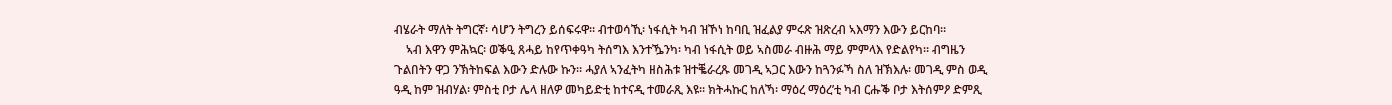ብሄራት ማለት ትግርኛ፡ ሳሆን ትግረን ይሰፍሩዋ። ብተወሳኺ፡ ነፋሲት ካብ ዝኾነ ከባቢ ዝፈልያ ምሩጽ ዝጽረብ ኣእማን እውን ይርከባ።
    ኣብ እዋን ምሕኳር፡ ወቕዒ ጸሓይ ከየጥቀዓካ ትሰግእ እንተዄንካ፡ ካብ ነፋሲት ወይ ኣስመራ ብዙሕ ማይ ምምላእ የድልየካ። ብግዜን ጉልበትን ዋጋ ንኽትከፍል እውን ድሉው ኩን። ሓያለ ኣንፈትካ ዘስሕቱ ዝተቘራረጹ መገዲ ኣጋር እውን ከጓንፉኻ ስለ ዝኽእሉ፡ መገዲ ምስ ወዲ ዓዲ ከም ዝብሃል፡ ምስቲ ቦታ ሌላ ዘለዎ መካይድቲ ከተናዲ ተመራጺ እዩ። ክትሓኩር ከለኻ፡ ማዕረ ማዕረ’ቲ ካብ ርሑቕ ቦታ እትሰምዖ ድምጺ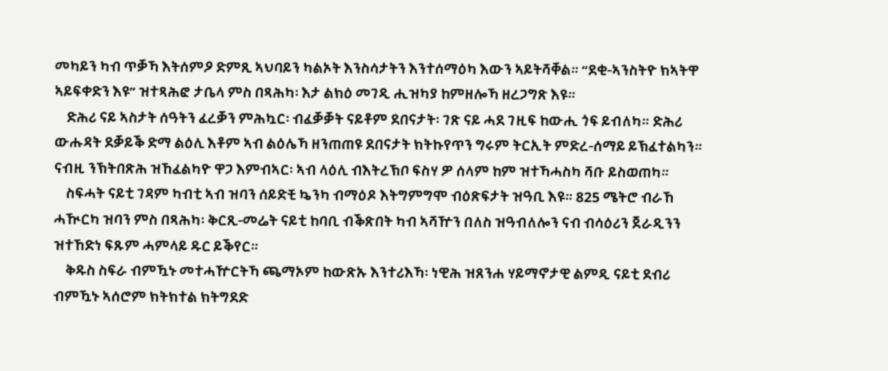መካይን ካብ ጥቓኻ እትሰምዖ ድምጺ ኣህባይን ካልኦት እንስሳታትን እንተሰማዕካ እውን ኣይትሻቐል። “ደቂ-ኣንስትዮ ክኣትዋ ኣይፍቀድን እዩ” ዝተጻሕፎ ታቤላ ምስ በጻሕካ፡ እታ ልክዕ መገዲ ሒዝካያ ከምዘሎኻ ዘረጋግጽ እዩ።
    ድሕሪ ናይ ኣስታት ሰዓትን ፈረቓን ምሕኳር፡ ብፈቓቓት ናይቶም ደበናታት፡ ገጽ ናይ ሓደ ገዚፍ ከውሒ ጎፍ ይብለካ። ድሕሪ ውሑዳት ደቓይቕ ድማ ልዕሊ እቶም ኣብ ልዕሌኻ ዘንጠጠዩ ደበናታት ክትኩየጥን ግሩም ትርኢት ምድረ-ሰማይ ይኽፈተልካን። ናብዚ ንኽትበጽሕ ዝኸፈልካዮ ዋጋ እምብኣር፡ ኣብ ላዕሊ ብእትረኽቦ ፍስሃ ዎ ሰላም ከም ዝተኻሓስካ ሻቡ ይስወጠካ።
    ስፍሓት ናይቲ ገዳም ካብቲ ኣብ ዝባን ሰይድቺ ኴንካ ብማዕዶ እትግምግሞ ብዕጽፍታት ዝዓቢ እዩ። 825 ሜትሮ ብራኸ ሓዂርካ ዝባን ምስ በጻሕካ፡ ቅርጺ-መሬት ናይቲ ከባቢ ብቕጽበት ካብ ኣሻዅን በለስ ዝዓብለሎን ናብ ብሳዕሪን ጀራዲንን ዝተኸድነ ፍጹም ሓምላይ ዱር ይቕየር።
    ቅዱስ ስፍራ ብምዃኑ መተሓዅርትኻ ጫማኦም ከውጽኡ እንተሪእኻ፡ ነዊሕ ዝጸንሐ ሃይማኖታዊ ልምዲ ናይቲ ደብሪ ብምዃኑ ኣሰሮም ክትክተል ክትግደድ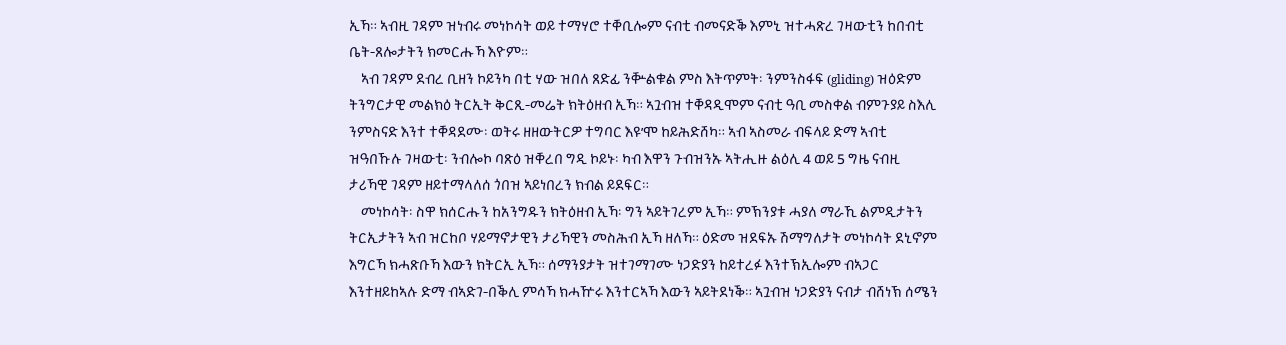ኢኻ። ኣብዚ ገዳም ዝነብሩ መነኮሳት ወይ ተማሃሮ ተቐቢሎም ናብቲ ብመናድቕ እምኒ ዝተሓጽረ ገዛውቲን ከበብቲ ቤት-ጸሎታትን ክመርሑኻ እዮም።
    ኣብ ገዳም ደብረ ቢዘን ኮይንካ በቲ ሃው ዝበለ ጸድፊ ንቝልቁል ምስ እትጥምት፡ ንምንስፋፍ (gliding) ዝዕድም ትንግርታዊ መልክዕ ትርኢት ቅርጺ-መሬት ክትዕዘብ ኢኻ። ኣጓብዝ ተቐዳዲሞም ናብቲ ዓቢ መስቀል ብምጉያይ ስእሊ ንምስናድ እንተ ተቐዳደሙ፡ ወትሩ ዘዘውትርዎ ተግባር እዩ’ሞ ከይሕድሸካ። ኣብ ኣስመራ ብፍላይ ድማ ኣብቲ ዝዓበኹሉ ገዛውቲ፡ ንብሎኮ ባጽዕ ዝቐረበ ግዲ ኮይኑ፡ ካብ እዋን ጉብዝንኡ ኣትሒዙ ልዕሊ 4 ወይ 5 ግዜ ናብዚ ታሪኻዊ ገዳም ዘይተማላለሰ ጎበዝ ኣይነበረን ክብል ይደፍር።
    መነኮሳት፡ ስዋ ክሰርሑን ከአንግዱን ክትዕዘብ ኢኻ፡ ግን ኣይትገረም ኢኻ። ምኽንያቱ ሓያለ ማራኺ ልምዲታትን ትርኢታትን ኣብ ዝርከቦ ሃይማኖታዊን ታሪኻዊን መስሕብ ኢኻ ዘለኻ። ዕድመ ዝደፍኡ ሽማግለታት መነኮሳት ደኒኖም እግርኻ ክሓጽቡኻ እውን ክትርኢ ኢኻ። ሰማንያታት ዝተገማገሙ ነጋድያን ከይተረፉ እንተኽኢሎም ብኣጋር እንተዘይከኣሉ ድማ ብኣድገ-በቕሊ ምሳኻ ክሓዅሩ እንተርኣኻ እውን ኣይትደነቕ። ኣጓብዝ ነጋድያን ናብታ ብሸነኽ ሰሜን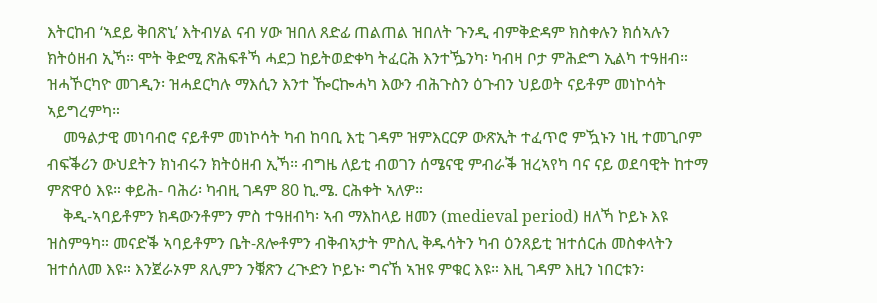እትርከብ ‘ኣደይ ቅበጽኒ’ እትብሃል ናብ ሃው ዝበለ ጸድፊ ጠልጠል ዝበለት ጉንዲ ብምቅድዳም ክስቀሉን ክሰኣሉን ክትዕዘብ ኢኻ። ሞት ቅድሚ ጽሕፍቶኻ ሓደጋ ከይትወድቀካ ትፈርሕ እንተዄንካ፡ ካብዛ ቦታ ምሕድግ ኢልካ ተዓዘብ። ዝሓኾርካዮ መገዲን፡ ዝሓደርካሉ ማእሲን እንተ ዀርኰሓካ እውን ብሕጉስን ዕጉብን ህይወት ናይቶም መነኮሳት ኣይግረምካ።
    መዓልታዊ መነባብሮ ናይቶም መነኮሳት ካብ ከባቢ እቲ ገዳም ዝምእርርዎ ውጽኢት ተፈጥሮ ምዃኑን ነዚ ተመጊቦም ብፍቕሪን ውህደትን ክነብሩን ክትዕዘብ ኢኻ። ብግዜ ለይቲ ብወገን ሰሜናዊ ምብራቕ ዝረኣየካ ባና ናይ ወደባዊት ከተማ ምጽዋዕ እዩ። ቀይሕ- ባሕሪ፡ ካብዚ ገዳም 80 ኪ.ሜ. ርሕቀት ኣለዎ።
    ቅዲ-ኣባይቶምን ክዳውንቶምን ምስ ተዓዘብካ፡ ኣብ ማእከላይ ዘመን (medieval period) ዘለኻ ኮይኑ እዩ ዝስምዓካ። መናድቕ ኣባይቶምን ቤት-ጸሎቶምን ብቅብኣታት ምስሊ ቅዱሳትን ካብ ዕንጸይቲ ዝተሰርሐ መስቀላትን ዝተሰለመ እዩ። እንጀራኦም ጸሊምን ንቑጽን ረጒድን ኮይኑ፡ ግናኸ ኣዝዩ ምቁር እዩ። እዚ ገዳም እዚን ነበርቱን፡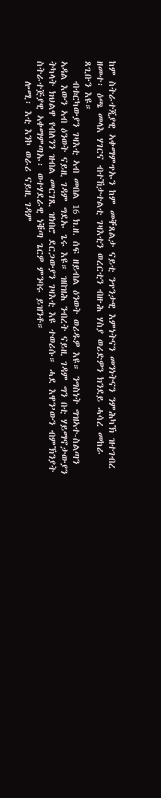ከም ስትራተጂያዊ ኣቀማምጥኡን ከም መቐጸልታ ናይቲ ንጥንታዊ እምነትናን መንነትናን ንምሕካኽ ዝተገብረ ዘመተ፡ ዕጫ መላእ ሃገርና ብተኸታተልቲ ገዛእቲን ወረርቲን ብዙሕ ሃስያ ወሪድዎን ክንደይ ሓሳረ መከራ ጸጊቡን እዩ።
    ብቱርካውያን ገዛእቲ ኣብ መበል 16 ክ.ዘ. ሰፍ ዘይብል ዕንወት ወሪዱዎ እዩ። ንግስነት ግዝኣተ-ስልጣን ኣዳል እውን ኣብ ዕንወት ናይዚ ገዳም ግደኡ ጌሩ እዩ። ዝበዝሕ ንብረት ናይዚ ገዳም ግን በቲ ሃይማኖታውያን ትካላት ክህልዋ የብለንን ዝብል መርገጺ ዝነበሮ ደርጋውያን ገዛእቲ እዩ ተወሪሱ። ሓደ እዋን’ውን ብምኽንያት ስትራተጅያዊ ኣቀማምጣኡ፡ ወተሃደራዊ ነቑጣ ጌርዎ ምንባሩ ይዝንቶ።
    ሎሚ፡ እቲ እንኮ ወራሪ ናይዚ ገዳም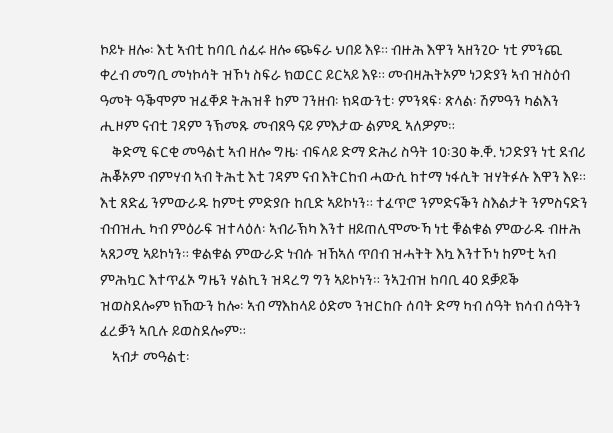ኮይኑ ዘሎ፡ እቲ ኣብቲ ከባቢ ሰፊሩ ዘሎ ጭፍራ ህበይ እዩ። ብዙሕ እዋን ኣዘንጊዑ ነቲ ምንጪ ቀረብ መግቢ መነኮሳት ዝኾነ ስፍራ ክወርር ይርኣይ እዩ። መብዛሕትኦም ነጋድያን ኣብ ዝስዕብ ዓመት ዓቕሞም ዝፈቐዶ ትሕዝቶ ከም ገንዘብ፡ ክዳውንቲ፡ ምንጻፍ፡ ጽላል፡ ሽምዓን ካልእን ሒዞም ናብቲ ገዳም ንኽመጹ መብጸዓ ናይ ምእታው ልምዲ ኣለዎም።
    ቅድሚ ፍርቂ መዓልቲ ኣብ ዘሎ ግዜ፡ ብፍላይ ድማ ድሕሪ ስዓት 10፡30 ቅ.ቐ. ነጋድያን ነቲ ደብሪ ሕቖኦም ብምሃብ ኣብ ትሕቲ እቲ ገዳም ናብ እትርከብ ሓውሲ ከተማ ነፋሲት ዝሃትፉሉ እዋን እዩ። እቲ ጸድፊ ንምውራዱ ከምቲ ምድያቡ ከቢድ ኣይኮነን። ተፈጥሮ ንምድናቕን ስእልታት ንምስናድን ብብዝሒ ካብ ምዕራፍ ዝተላዕለ፡ ኣብራኽካ እንተ ዘይጠሊሞሙኻ ነቲ ቑልቁል ምውራዱ ብዙሕ ኣጸጋሚ ኣይኮነን። ቁልቁል ምውራድ ነብሱ ዝኸኣለ ጥበብ ዝሓትት እኳ እንተኾነ ከምቲ ኣብ ምሕኳር እተጥፈኦ ግዜን ሃልኪን ዝዳረግ ግን ኣይኮነን። ንኣጓብዝ ከባቢ 40 ደቓይቕ ዝወስደሎም ክኸውን ከሎ፡ ኣብ ማእከላይ ዕድመ ንዝርከቡ ሰባት ድማ ካብ ሰዓት ክሳብ ሰዓትን ፈረቓን ኣቢሉ ይወስደሎም።
    ኣብታ መዓልቲ፡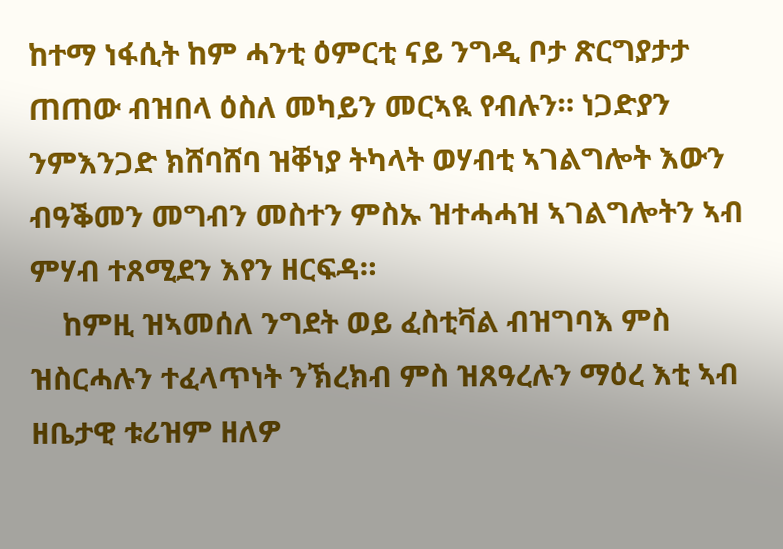ከተማ ነፋሲት ከም ሓንቲ ዕምርቲ ናይ ንግዲ ቦታ ጽርግያታታ ጠጠው ብዝበላ ዕስለ መካይን መርኣዪ የብሉን። ነጋድያን ንምእንጋድ ክሸባሸባ ዝቐነያ ትካላት ወሃብቲ ኣገልግሎት እውን ብዓቕመን መግብን መስተን ምስኡ ዝተሓሓዝ ኣገልግሎትን ኣብ ምሃብ ተጸሚደን እየን ዘርፍዳ።
    ከምዚ ዝኣመሰለ ንግደት ወይ ፈስቲቫል ብዝግባእ ምስ ዝስርሓሉን ተፈላጥነት ንኽረክብ ምስ ዝጸዓረሉን ማዕረ እቲ ኣብ ዘቤታዊ ቱሪዝም ዘለዎ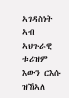ኣገዳስነት ኣብ ኣህጉራዊ ቱሪዝም እውን ርእሱ ዝኸኣለ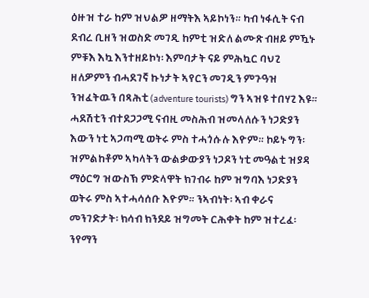ዕዙዝ ተራ ከም ዝህልዎ ዘማትእ ኣይኮነን። ካብ ነፋሲት ናብ ደብረ ቢዘን ዝወስድ መገዲ ከምቲ ዝድለ ልሙጽ ብዘይ ምዃኑ ምቹእ እኳ እንተዘይኮነ፡ እምባታት ናይ ምሕኳር ባህጊ ዘለዎምን ብሓደገኛ ኩነታት ኣየርን መገዲን ምጉዓዝ ንዝፈትዉን በጻሕቲ (adventure tourists) ግን ኣዝዩ ተበሃጊ እዩ። ሓደሽቲን ብተደጋጋሚ ናብዚ መስሕብ ዝመላለሱን ነጋድያን እውን ነቲ ኣጋጣሚ ወትሩ ምስ ተሓጎሱሉ እዮም። ኮይኑ ግን፡ ዝምልከቶም ኣካላትን ውልቃውያን ነጋዶን ነቲ መዓልቲ ዝያዳ ማዕርግ ዝውስኽ ምድላዋት ክገብሩ ከም ዝግባእ ነጋድያን ወትሩ ምስ ኣተሓሳሰቡ እዮም። ንኣብነት፡ ኣብ ቀራና መንገድታት፡ ክሳብ ክንደይ ዝግመት ርሕቀት ከም ዝተረፈ፡ ንየማን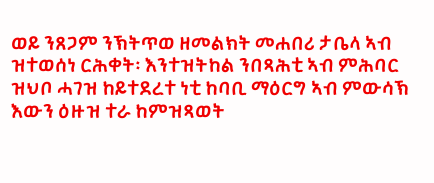ወይ ንጸጋም ንኽትጥወ ዘመልክት መሐበሪ ታቤላ ኣብ ዝተወሰነ ርሕቀት፡ እንተዝትከል ንበጻሕቲ ኣብ ምሕባር ዝህቦ ሓገዝ ከይተደረተ ነቲ ከባቢ ማዕርግ ኣብ ምውሳኽ እውን ዕዙዝ ተራ ከምዝጻወት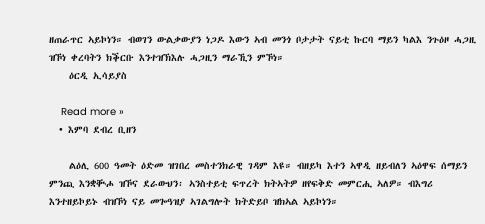ዘጠራጥር ኣይኮነን። ብወገን ውልቃውያን ነጋዶ እውን ኣብ መንጎ ቦታታት ናይቲ ኩርባ ማይን ካልእ ንጉዕዞ ሓጋዚ ዝኾነ ቀረባትን ክቕርቡ እንተዝኽእሉ ሓጋዚን ማራኺን ምኾነ።
    ዕርዲ ኢሳይያስ

    Read more »
  • እምባ ደብረ ቢዘን

    ልዕሊ 600 ዓመት ዕድመ ዝገበረ መስተንክራዊ ገዳም እዩ። ብዘይካ እተን ኣዋዲ ዘይብለን ኣዕዋፍ ሰማይን ምንጪ እንቋቚሖ ዝኾና ደራውህን፡ ኣንስተይቲ ፍጥረት ክትኣትዎ ዘየፍቅድ መምርሒ ኣለዎ። ብእግሪ እንተዘይኮይኑ ብዝኾነ ናይ መጐዓዝያ ኣገልግሎት ክትድይቦ ዝክኣል ኣይኮነን።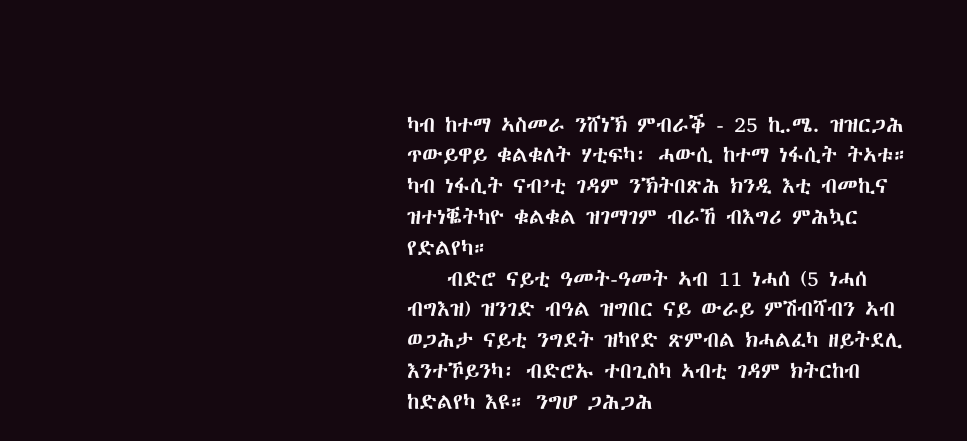ካብ ከተማ ኣስመራ ንሸነኽ ምብራቕ - 25 ኪ.ሜ. ዝዝርጋሕ ጥውይዋይ ቁልቁለት ሃቲፍካ፡ ሓውሲ ከተማ ነፋሲት ትኣቱ። ካብ ነፋሲት ናብ’ቲ ገዳም ንኽትበጽሕ ክንዲ እቲ ብመኪና ዝተነቘትካዮ ቁልቁል ዝገማገም ብራኸ ብእግሪ ምሕኳር የድልየካ።
    ብድሮ ናይቲ ዓመት-ዓመት ኣብ 11 ነሓሰ (5 ነሓሰ ብግእዝ) ዝንገድ ብዓል ዝግበር ናይ ውራይ ምሽብሻብን ኣብ ወጋሕታ ናይቲ ንግደት ዝካየድ ጽምብል ክሓልፈካ ዘይትደሊ እንተኾይንካ፡ ብድሮኡ ተበጊስካ ኣብቲ ገዳም ክትርከብ ከድልየካ እዩ። ንግሆ ጋሕጋሕ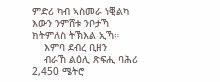ምድሪ ካብ ኣስመራ ነቒልካ እውን ንምሸቱ ንቦታኻ ክትምለስ ትኽእል ኢኻ።
    እምባ ደብረ ቢዘን
    ብራኸ ልዕሊ ጽፍሒ ባሕሪ 2,450 ሜትሮ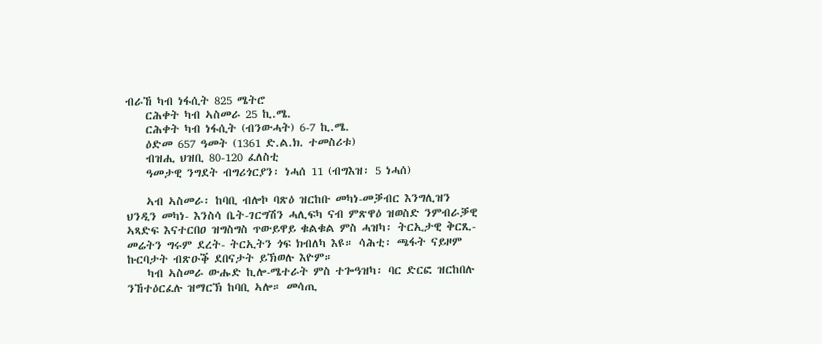ብራኸ ካብ ነፋሲት 825 ሜትሮ
    ርሕቀት ካብ ኣስመራ 25 ኪ.ሜ.
    ርሕቀት ካብ ነፋሲት (ብንውሓት) 6-7 ኪ.ሜ.
    ዕድመ 657 ዓመት (1361 ድ.ል.ክ. ተመስሪቱ)
    ብዝሒ ህዝቢ 80-120 ፈለስቲ
    ዓመታዊ ንግደት ብግሪጎርያን፡ ነሓሰ 11 (ብግእዝ፡ 5 ነሓሰ)

    ኣብ ኣስመራ፡ ከባቢ ብሎኮ ባጽዕ ዝርከቡ መካነ-መቓብር እንግሊዝን ህንዲን መካነ- እንስሳ ቤት-ገርግሽን ሓሊፍካ ናብ ምጽዋዕ ዝወስድ ንምብራቓዊ ኣጻድፍ እናተርበዐ ዝግስግስ ጥውይዋይ ቁልቁል ምስ ሓዝካ፡ ትርኢታዊ ቅርጺ-መሬትን ግሩም ደረት- ትርኢትን ጎፍ ክብለካ እዩ። ሳሕቲ፡ ጫፋት ናይዞም ኩርባታት ብጽዑቕ ደበናታት ይኽወሉ እዮም።
    ካብ ኣስመራ ውሑድ ኪሎ-ሜተራት ምስ ተጐዓዝካ፡ ባር ድርፎ ዝርከበሉ ንኸተዕርፈሉ ዝማርኽ ከባቢ ኣሎ። መሳጢ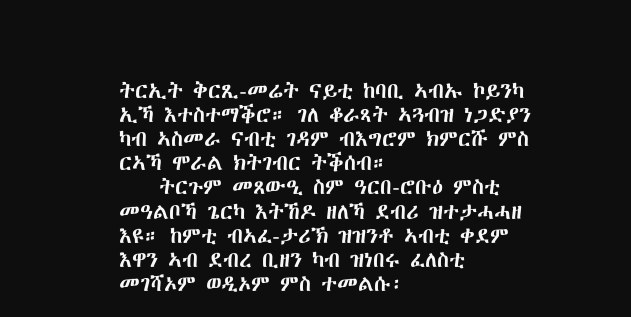ትርኢት ቅርጺ-መሬት ናይቲ ከባቢ ኣብኡ ኮይንካ ኢኻ እተስተማቕሮ። ገለ ቆራጻት ኣጓብዝ ነጋድያን ካብ ኣስመራ ናብቲ ገዳም ብእግሮም ክምርሹ ምስ ርኣኻ ሞራል ክትገብር ትቕሰብ።
    ትርጉም መጸውዒ ስም ዓርበ-ሮቡዕ ምስቲ መዓልቦኻ ጌርካ እትኸዶ ዘለኻ ደብሪ ዝተታሓሓዘ እዩ። ከምቲ ብኣፈ-ታሪኽ ዝዝንቶ ኣብቲ ቀደም እዋን ኣብ ደብረ ቢዘን ካብ ዝነበሩ ፈለስቲ መገሻኦም ወዲኦም ምስ ተመልሱ፡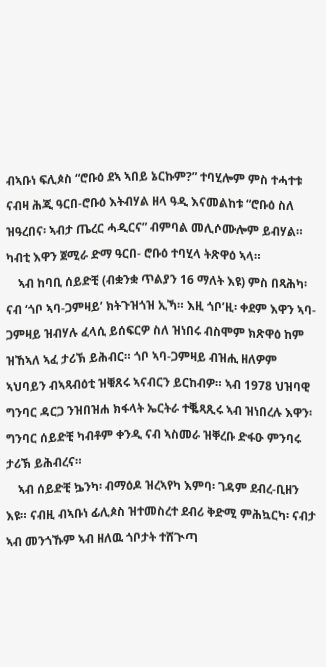ብኣቡነ ፍሊጶስ “ሮቡዕ ደኣ ኣበይ ኔርኩም?” ተባሂሎም ምስ ተሓተቱ ናብዛ ሕጂ ዓርበ-ሮቡዕ እትብሃል ዘላ ዓዲ እናመልከቱ “ሮቡዕ ስለ ዝዓረበና፡ ኣብታ ጤረር ሓዲርና” ብምባል መሊሶሙሎም ይብሃል። ካብቲ እዋን ጀሚራ ድማ ዓርበ- ሮቡዕ ተባሂላ ትጽዋዕ ኣላ።
    ኣብ ከባቢ ሰይድቺ (ብቋንቋ ጥልያን 16 ማለት እዩ) ምስ በጻሕካ፡ ናብ ‘ጎቦ ኣባ-ጋምዛይ’ ክትጉዝጎዝ ኢኻ። እዚ ጎቦ’ዚ፡ ቀደም እዋን ኣባ-ጋምዛይ ዝብሃሉ ፈላሲ ይሰፍርዎ ስለ ዝነበሩ ብስሞም ክጽዋዕ ከም ዝኸኣለ ኣፈ ታሪኽ ይሕብር። ጎቦ ኣባ-ጋምዛይ ብዝሒ ዘለዎም ኣህባይን ብኣጻብዕቲ ዝቑጸሩ ኣናብርን ይርከብዎ። ኣብ 1978 ህዝባዊ ግንባር ዳርጋ ንዝበዝሐ ክፋላት ኤርትራ ተቘጻጺሩ ኣብ ዝነበረሉ እዋን፡ ግንባር ሰይድቺ ካብቶም ቀንዲ ናብ ኣስመራ ዝቐረቡ ድፋዑ ምንባሩ ታሪኽ ይሕብረና።
    ኣብ ሰይድቺ ኴንካ፡ ብማዕዶ ዝረኣየካ እምባ፡ ገዳም ደብረ-ቢዘን እዩ። ናብዚ ብኣቡነ ፊሊጶስ ዝተመስረተ ደብሪ ቅድሚ ምሕኳርካ፡ ናብታ ኣብ መንጎኹም ኣብ ዘለዉ ጎቦታት ተሸጒጣ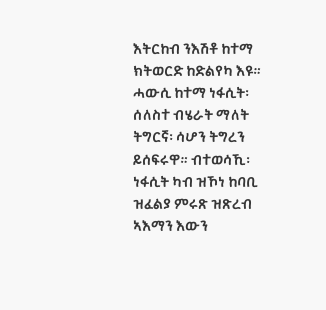እትርከብ ንእሽቶ ከተማ ክትወርድ ከድልየካ እዩ። ሓውሲ ከተማ ነፋሲት፡ ሰለስተ ብሄራት ማለት ትግርኛ፡ ሳሆን ትግረን ይሰፍሩዋ። ብተወሳኺ፡ ነፋሲት ካብ ዝኾነ ከባቢ ዝፈልያ ምሩጽ ዝጽረብ ኣእማን እውን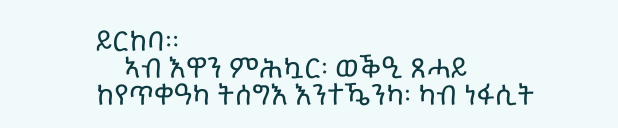ይርከባ።
    ኣብ እዋን ምሕኳር፡ ወቕዒ ጸሓይ ከየጥቀዓካ ትሰግእ እንተዄንካ፡ ካብ ነፋሲት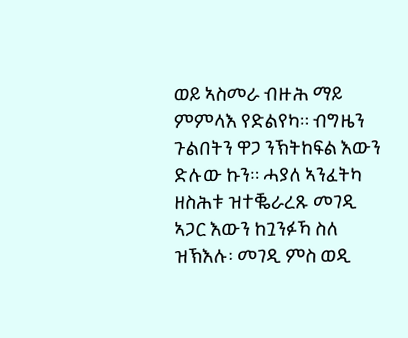ወይ ኣስመራ ብዙሕ ማይ ምምላእ የድልየካ። ብግዜን ጉልበትን ዋጋ ንኽትከፍል እውን ድሉው ኩን። ሓያለ ኣንፈትካ ዘስሕቱ ዝተቘራረጹ መገዲ ኣጋር እውን ከጓንፉኻ ስለ ዝኽእሉ፡ መገዲ ምስ ወዲ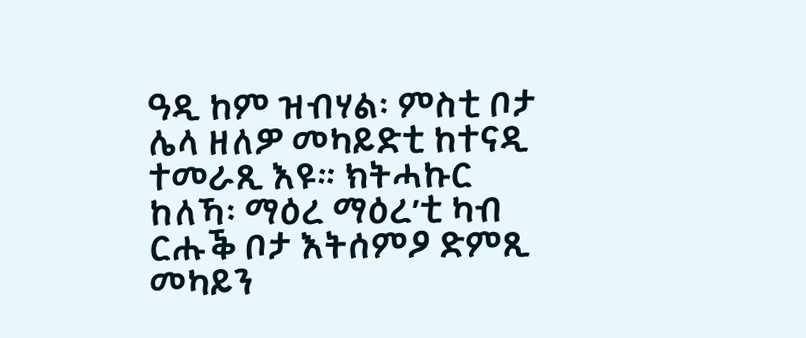ዓዲ ከም ዝብሃል፡ ምስቲ ቦታ ሌላ ዘለዎ መካይድቲ ከተናዲ ተመራጺ እዩ። ክትሓኩር ከለኻ፡ ማዕረ ማዕረ’ቲ ካብ ርሑቕ ቦታ እትሰምዖ ድምጺ መካይን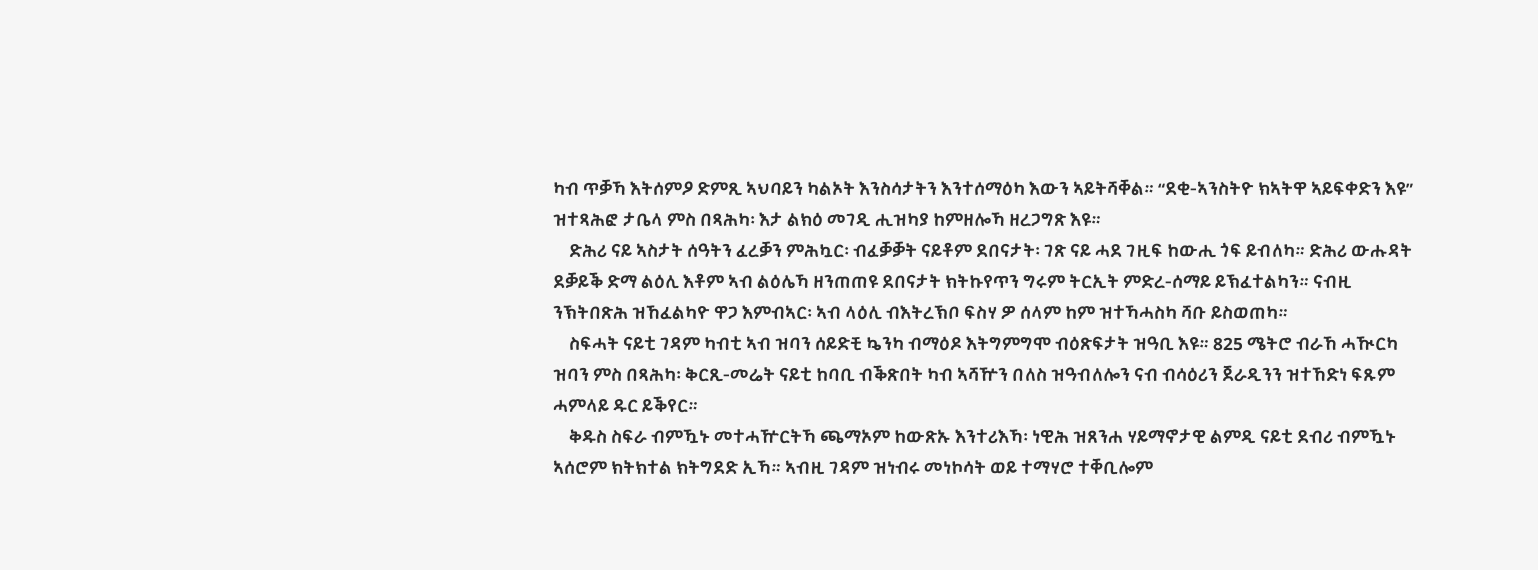ካብ ጥቓኻ እትሰምዖ ድምጺ ኣህባይን ካልኦት እንስሳታትን እንተሰማዕካ እውን ኣይትሻቐል። “ደቂ-ኣንስትዮ ክኣትዋ ኣይፍቀድን እዩ” ዝተጻሕፎ ታቤላ ምስ በጻሕካ፡ እታ ልክዕ መገዲ ሒዝካያ ከምዘሎኻ ዘረጋግጽ እዩ።
    ድሕሪ ናይ ኣስታት ሰዓትን ፈረቓን ምሕኳር፡ ብፈቓቓት ናይቶም ደበናታት፡ ገጽ ናይ ሓደ ገዚፍ ከውሒ ጎፍ ይብለካ። ድሕሪ ውሑዳት ደቓይቕ ድማ ልዕሊ እቶም ኣብ ልዕሌኻ ዘንጠጠዩ ደበናታት ክትኩየጥን ግሩም ትርኢት ምድረ-ሰማይ ይኽፈተልካን። ናብዚ ንኽትበጽሕ ዝኸፈልካዮ ዋጋ እምብኣር፡ ኣብ ላዕሊ ብእትረኽቦ ፍስሃ ዎ ሰላም ከም ዝተኻሓስካ ሻቡ ይስወጠካ።
    ስፍሓት ናይቲ ገዳም ካብቲ ኣብ ዝባን ሰይድቺ ኴንካ ብማዕዶ እትግምግሞ ብዕጽፍታት ዝዓቢ እዩ። 825 ሜትሮ ብራኸ ሓዂርካ ዝባን ምስ በጻሕካ፡ ቅርጺ-መሬት ናይቲ ከባቢ ብቕጽበት ካብ ኣሻዅን በለስ ዝዓብለሎን ናብ ብሳዕሪን ጀራዲንን ዝተኸድነ ፍጹም ሓምላይ ዱር ይቕየር።
    ቅዱስ ስፍራ ብምዃኑ መተሓዅርትኻ ጫማኦም ከውጽኡ እንተሪእኻ፡ ነዊሕ ዝጸንሐ ሃይማኖታዊ ልምዲ ናይቲ ደብሪ ብምዃኑ ኣሰሮም ክትክተል ክትግደድ ኢኻ። ኣብዚ ገዳም ዝነብሩ መነኮሳት ወይ ተማሃሮ ተቐቢሎም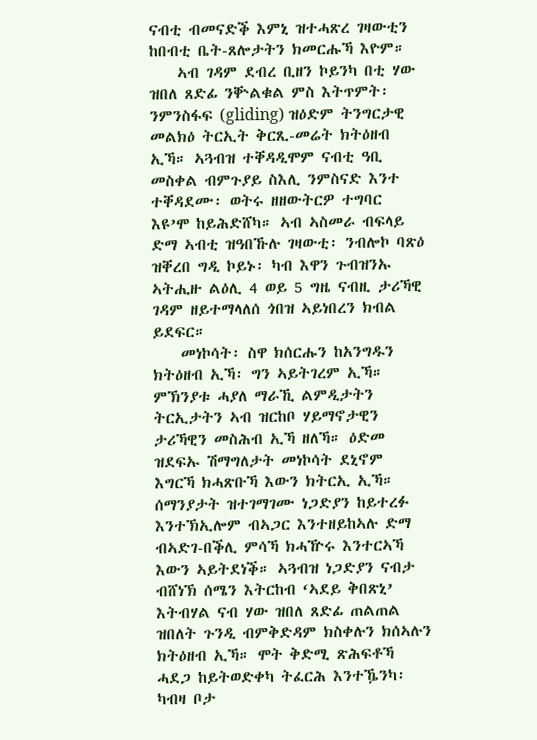ናብቲ ብመናድቕ እምኒ ዝተሓጽረ ገዛውቲን ከበብቲ ቤት-ጸሎታትን ክመርሑኻ እዮም።
    ኣብ ገዳም ደብረ ቢዘን ኮይንካ በቲ ሃው ዝበለ ጸድፊ ንቝልቁል ምስ እትጥምት፡ ንምንስፋፍ (gliding) ዝዕድም ትንግርታዊ መልክዕ ትርኢት ቅርጺ-መሬት ክትዕዘብ ኢኻ። ኣጓብዝ ተቐዳዲሞም ናብቲ ዓቢ መስቀል ብምጉያይ ስእሊ ንምስናድ እንተ ተቐዳደሙ፡ ወትሩ ዘዘውትርዎ ተግባር እዩ’ሞ ከይሕድሸካ። ኣብ ኣስመራ ብፍላይ ድማ ኣብቲ ዝዓበኹሉ ገዛውቲ፡ ንብሎኮ ባጽዕ ዝቐረበ ግዲ ኮይኑ፡ ካብ እዋን ጉብዝንኡ ኣትሒዙ ልዕሊ 4 ወይ 5 ግዜ ናብዚ ታሪኻዊ ገዳም ዘይተማላለሰ ጎበዝ ኣይነበረን ክብል ይደፍር።
    መነኮሳት፡ ስዋ ክሰርሑን ከአንግዱን ክትዕዘብ ኢኻ፡ ግን ኣይትገረም ኢኻ። ምኽንያቱ ሓያለ ማራኺ ልምዲታትን ትርኢታትን ኣብ ዝርከቦ ሃይማኖታዊን ታሪኻዊን መስሕብ ኢኻ ዘለኻ። ዕድመ ዝደፍኡ ሽማግለታት መነኮሳት ደኒኖም እግርኻ ክሓጽቡኻ እውን ክትርኢ ኢኻ። ሰማንያታት ዝተገማገሙ ነጋድያን ከይተረፉ እንተኽኢሎም ብኣጋር እንተዘይከኣሉ ድማ ብኣድገ-በቕሊ ምሳኻ ክሓዅሩ እንተርኣኻ እውን ኣይትደነቕ። ኣጓብዝ ነጋድያን ናብታ ብሸነኽ ሰሜን እትርከብ ‘ኣደይ ቅበጽኒ’ እትብሃል ናብ ሃው ዝበለ ጸድፊ ጠልጠል ዝበለት ጉንዲ ብምቅድዳም ክስቀሉን ክሰኣሉን ክትዕዘብ ኢኻ። ሞት ቅድሚ ጽሕፍቶኻ ሓደጋ ከይትወድቀካ ትፈርሕ እንተዄንካ፡ ካብዛ ቦታ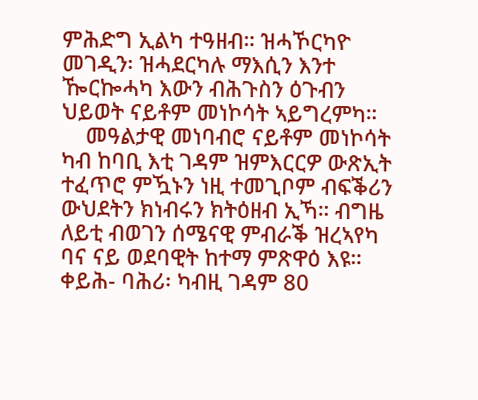ምሕድግ ኢልካ ተዓዘብ። ዝሓኾርካዮ መገዲን፡ ዝሓደርካሉ ማእሲን እንተ ዀርኰሓካ እውን ብሕጉስን ዕጉብን ህይወት ናይቶም መነኮሳት ኣይግረምካ።
    መዓልታዊ መነባብሮ ናይቶም መነኮሳት ካብ ከባቢ እቲ ገዳም ዝምእርርዎ ውጽኢት ተፈጥሮ ምዃኑን ነዚ ተመጊቦም ብፍቕሪን ውህደትን ክነብሩን ክትዕዘብ ኢኻ። ብግዜ ለይቲ ብወገን ሰሜናዊ ምብራቕ ዝረኣየካ ባና ናይ ወደባዊት ከተማ ምጽዋዕ እዩ። ቀይሕ- ባሕሪ፡ ካብዚ ገዳም 80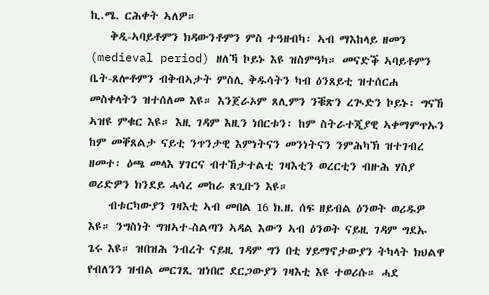ኪ.ሜ. ርሕቀት ኣለዎ።
    ቅዲ-ኣባይቶምን ክዳውንቶምን ምስ ተዓዘብካ፡ ኣብ ማእከላይ ዘመን (medieval period) ዘለኻ ኮይኑ እዩ ዝስምዓካ። መናድቕ ኣባይቶምን ቤት-ጸሎቶምን ብቅብኣታት ምስሊ ቅዱሳትን ካብ ዕንጸይቲ ዝተሰርሐ መስቀላትን ዝተሰለመ እዩ። እንጀራኦም ጸሊምን ንቑጽን ረጒድን ኮይኑ፡ ግናኸ ኣዝዩ ምቁር እዩ። እዚ ገዳም እዚን ነበርቱን፡ ከም ስትራተጂያዊ ኣቀማምጥኡን ከም መቐጸልታ ናይቲ ንጥንታዊ እምነትናን መንነትናን ንምሕካኽ ዝተገብረ ዘመተ፡ ዕጫ መላእ ሃገርና ብተኸታተልቲ ገዛእቲን ወረርቲን ብዙሕ ሃስያ ወሪድዎን ክንደይ ሓሳረ መከራ ጸጊቡን እዩ።
    ብቱርካውያን ገዛእቲ ኣብ መበል 16 ክ.ዘ. ሰፍ ዘይብል ዕንወት ወሪዱዎ እዩ። ንግስነት ግዝኣተ-ስልጣን ኣዳል እውን ኣብ ዕንወት ናይዚ ገዳም ግደኡ ጌሩ እዩ። ዝበዝሕ ንብረት ናይዚ ገዳም ግን በቲ ሃይማኖታውያን ትካላት ክህልዋ የብለንን ዝብል መርገጺ ዝነበሮ ደርጋውያን ገዛእቲ እዩ ተወሪሱ። ሓደ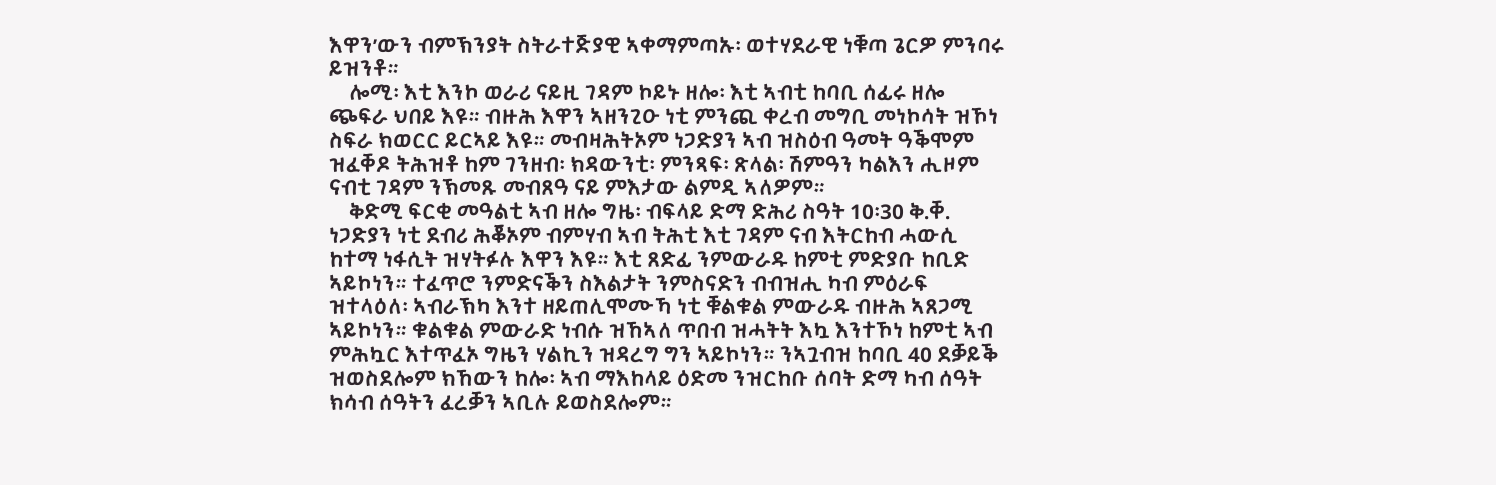እዋን’ውን ብምኽንያት ስትራተጅያዊ ኣቀማምጣኡ፡ ወተሃደራዊ ነቑጣ ጌርዎ ምንባሩ ይዝንቶ።
    ሎሚ፡ እቲ እንኮ ወራሪ ናይዚ ገዳም ኮይኑ ዘሎ፡ እቲ ኣብቲ ከባቢ ሰፊሩ ዘሎ ጭፍራ ህበይ እዩ። ብዙሕ እዋን ኣዘንጊዑ ነቲ ምንጪ ቀረብ መግቢ መነኮሳት ዝኾነ ስፍራ ክወርር ይርኣይ እዩ። መብዛሕትኦም ነጋድያን ኣብ ዝስዕብ ዓመት ዓቕሞም ዝፈቐዶ ትሕዝቶ ከም ገንዘብ፡ ክዳውንቲ፡ ምንጻፍ፡ ጽላል፡ ሽምዓን ካልእን ሒዞም ናብቲ ገዳም ንኽመጹ መብጸዓ ናይ ምእታው ልምዲ ኣለዎም።
    ቅድሚ ፍርቂ መዓልቲ ኣብ ዘሎ ግዜ፡ ብፍላይ ድማ ድሕሪ ስዓት 10፡30 ቅ.ቐ. ነጋድያን ነቲ ደብሪ ሕቖኦም ብምሃብ ኣብ ትሕቲ እቲ ገዳም ናብ እትርከብ ሓውሲ ከተማ ነፋሲት ዝሃትፉሉ እዋን እዩ። እቲ ጸድፊ ንምውራዱ ከምቲ ምድያቡ ከቢድ ኣይኮነን። ተፈጥሮ ንምድናቕን ስእልታት ንምስናድን ብብዝሒ ካብ ምዕራፍ ዝተላዕለ፡ ኣብራኽካ እንተ ዘይጠሊሞሙኻ ነቲ ቑልቁል ምውራዱ ብዙሕ ኣጸጋሚ ኣይኮነን። ቁልቁል ምውራድ ነብሱ ዝኸኣለ ጥበብ ዝሓትት እኳ እንተኾነ ከምቲ ኣብ ምሕኳር እተጥፈኦ ግዜን ሃልኪን ዝዳረግ ግን ኣይኮነን። ንኣጓብዝ ከባቢ 40 ደቓይቕ ዝወስደሎም ክኸውን ከሎ፡ ኣብ ማእከላይ ዕድመ ንዝርከቡ ሰባት ድማ ካብ ሰዓት ክሳብ ሰዓትን ፈረቓን ኣቢሉ ይወስደሎም።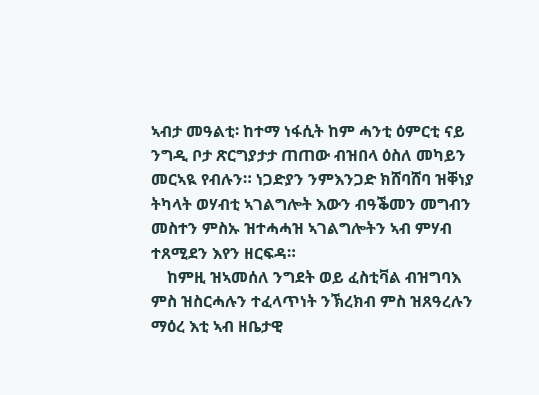ኣብታ መዓልቲ፡ ከተማ ነፋሲት ከም ሓንቲ ዕምርቲ ናይ ንግዲ ቦታ ጽርግያታታ ጠጠው ብዝበላ ዕስለ መካይን መርኣዪ የብሉን። ነጋድያን ንምእንጋድ ክሸባሸባ ዝቐነያ ትካላት ወሃብቲ ኣገልግሎት እውን ብዓቕመን መግብን መስተን ምስኡ ዝተሓሓዝ ኣገልግሎትን ኣብ ምሃብ ተጸሚደን እየን ዘርፍዳ።
    ከምዚ ዝኣመሰለ ንግደት ወይ ፈስቲቫል ብዝግባእ ምስ ዝስርሓሉን ተፈላጥነት ንኽረክብ ምስ ዝጸዓረሉን ማዕረ እቲ ኣብ ዘቤታዊ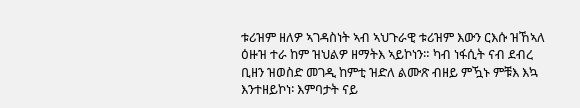ቱሪዝም ዘለዎ ኣገዳስነት ኣብ ኣህጉራዊ ቱሪዝም እውን ርእሱ ዝኸኣለ ዕዙዝ ተራ ከም ዝህልዎ ዘማትእ ኣይኮነን። ካብ ነፋሲት ናብ ደብረ ቢዘን ዝወስድ መገዲ ከምቲ ዝድለ ልሙጽ ብዘይ ምዃኑ ምቹእ እኳ እንተዘይኮነ፡ እምባታት ናይ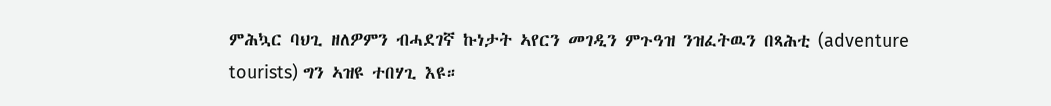ምሕኳር ባህጊ ዘለዎምን ብሓደገኛ ኩነታት ኣየርን መገዲን ምጉዓዝ ንዝፈትዉን በጻሕቲ (adventure tourists) ግን ኣዝዩ ተበሃጊ እዩ።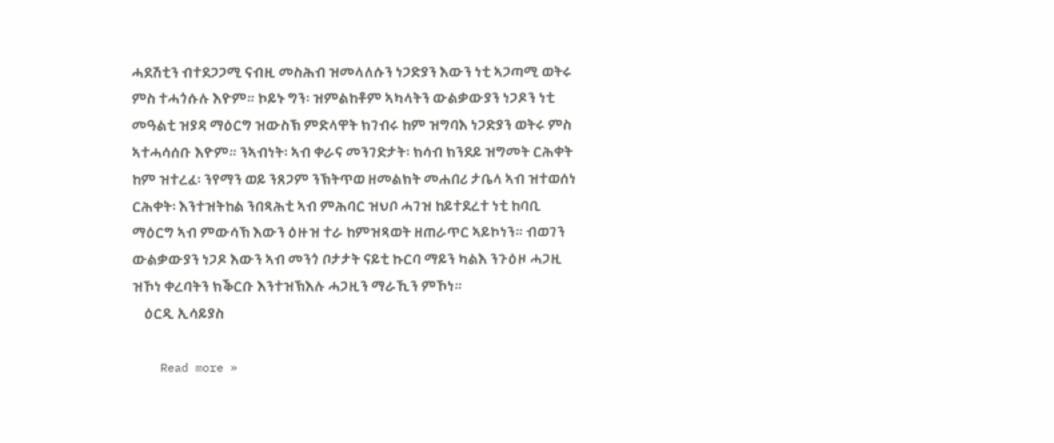ሓደሽቲን ብተደጋጋሚ ናብዚ መስሕብ ዝመላለሱን ነጋድያን እውን ነቲ ኣጋጣሚ ወትሩ ምስ ተሓጎሱሉ እዮም። ኮይኑ ግን፡ ዝምልከቶም ኣካላትን ውልቃውያን ነጋዶን ነቲ መዓልቲ ዝያዳ ማዕርግ ዝውስኽ ምድላዋት ክገብሩ ከም ዝግባእ ነጋድያን ወትሩ ምስ ኣተሓሳሰቡ እዮም። ንኣብነት፡ ኣብ ቀራና መንገድታት፡ ክሳብ ክንደይ ዝግመት ርሕቀት ከም ዝተረፈ፡ ንየማን ወይ ንጸጋም ንኽትጥወ ዘመልክት መሐበሪ ታቤላ ኣብ ዝተወሰነ ርሕቀት፡ እንተዝትከል ንበጻሕቲ ኣብ ምሕባር ዝህቦ ሓገዝ ከይተደረተ ነቲ ከባቢ ማዕርግ ኣብ ምውሳኽ እውን ዕዙዝ ተራ ከምዝጻወት ዘጠራጥር ኣይኮነን። ብወገን ውልቃውያን ነጋዶ እውን ኣብ መንጎ ቦታታት ናይቲ ኩርባ ማይን ካልእ ንጉዕዞ ሓጋዚ ዝኾነ ቀረባትን ክቕርቡ እንተዝኽእሉ ሓጋዚን ማራኺን ምኾነ።
    ዕርዲ ኢሳይያስ

    Read more »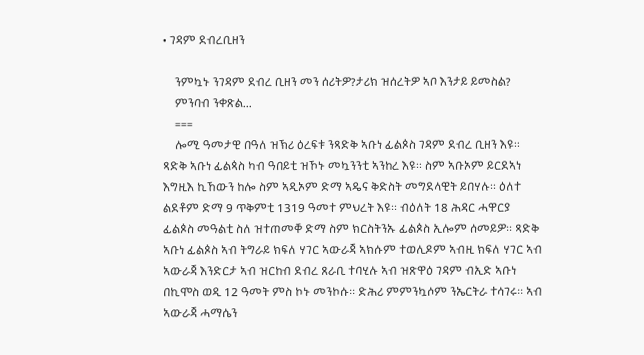• ገዳም ደብረቢዘን

    ንምኳኑ ንገዳም ደብረ ቢዘን መን ሰሪትዎ?ታሪክ ዝሰረትዎ ኣቦ እንታይ ይመስል?
    ምንባብ ንቀጽል...
    ===
    ሎሚ ዓመታዊ በዓለ ዝኽሪ ዕረፍቱ ንጻድቅ ኣቡነ ፊልጶስ ገዳም ደብረ ቢዘን እዩ። ጻድቅ ኣቡነ ፊልጳስ ካብ ዓበይቲ ዝኾኑ መኳንንቲ ኣንከረ እዩ። ስም ኣቡኦም ይርደኣነ እግዚእ ኪኸውን ከሎ ስም ኣዲኦም ድማ ኣዴና ቅድስት መግደላዊት ይበሃሉ። ዕለተ ልደቶም ድማ 9 ጥቅምቲ 1319 ዓመተ ምህረት እዩ። ብዕለት 18 ሕዳር ሓዋርያ ፊልጶስ መዓልቲ ስለ ዝተጠመቐ ድማ ስም ክርስትንኡ ፊልጶስ ኢሎም ሰመይዎ። ጻድቅ ኣቡነ ፊልጶስ ኣብ ትግራይ ክፍለ ሃገር ኣውራጃ ኣክሱም ተወሊዶም ኣብዚ ክፍለ ሃገር ኣብ ኣውራጃ እንድርታ ኣብ ዝርከብ ደብረ ጸራቢ ተባሂሉ ኣብ ዝጽዋዕ ገዳም ብኢድ ኣቡነ በኪሞስ ወዲ 12 ዓመት ምስ ኮኑ መንኮሱ። ድሕሪ ምምንኳሶም ንኤርትራ ተሳገሩ። ኣብ ኣውራጃ ሓማሴን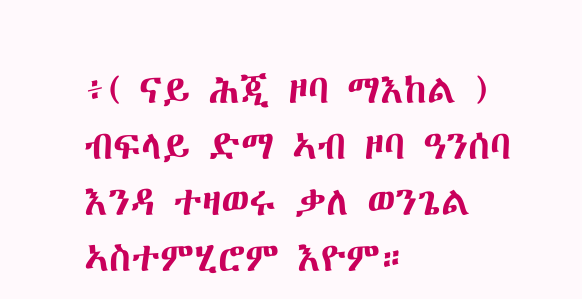፥( ናይ ሕጂ ዞባ ማእከል ) ብፍላይ ድማ ኣብ ዞባ ዓንሰባ እንዳ ተዛወሩ ቃለ ወንጌል ኣስተምሂሮም እዮም።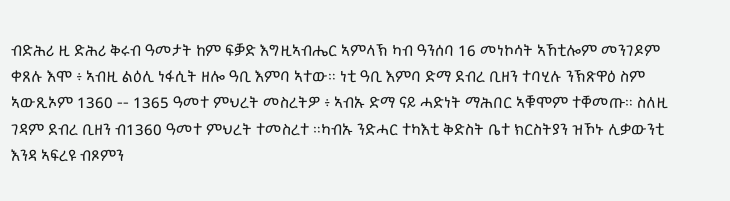ብድሕሪ ዚ ድሕሪ ቅሩብ ዓመታት ከም ፍቓድ እግዚኣብሔር ኣምላኽ ካብ ዓንሰባ 16 መነኮሳት ኣኸቲሎም መንገዶም ቀጸሉ እሞ ፥ ኣብዚ ልዕሊ ነፋሲት ዘሎ ዓቢ እምባ ኣተው። ነቲ ዓቢ እምባ ድማ ደብረ ቢዘን ተባሂሉ ንኽጽዋዕ ስም ኣውጺኦም 1360 -- 1365 ዓመተ ምህረት መስረትዎ ፥ ኣብኡ ድማ ናይ ሓድነት ማሕበር ኣቑሞም ተቐመጡ። ስለዚ ገዳም ደብረ ቢዘን ብ1360 ዓመተ ምህረት ተመስረተ ።ካብኡ ንድሓር ተካእቲ ቅድስት ቤተ ክርስትያን ዝኾኑ ሊቃውንቲ እንዳ ኣፍረዩ ብጾምን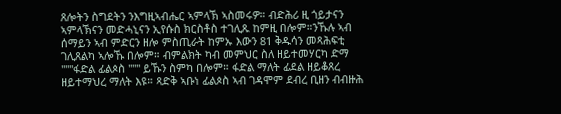ጸሎትን ስግደትን ንእግዚኣብሔር ኣምላኽ ኣስመሩዎ። ብድሕሪ ዚ ጎይታናን ኣምላኽናን መድሓኒናን ኢየሱስ ክርስቶስ ተገሊጹ ከምዚ በሎም።ንኹሉ ኣብ ሰማይን ኣብ ምድርን ዘሎ ምስጢራት ከምኡ እውን 81 ቅዱሳን መጻሕፍቲ ገሊጸልካ ኣሎኹ በሎም። ብምልክት ካብ መምህር ስለ ዘይተመሃርካ ድማ """ፋድል ፊልጶስ """ ይኹን ስምካ በሎም። ፋድል ማለት ፊደል ዘይቆጸረ ዘይተማህረ ማለት እዩ። ጻድቅ ኣቡነ ፊልጶስ ኣብ ገዳሞም ደብረ ቢዘን ብብዙሕ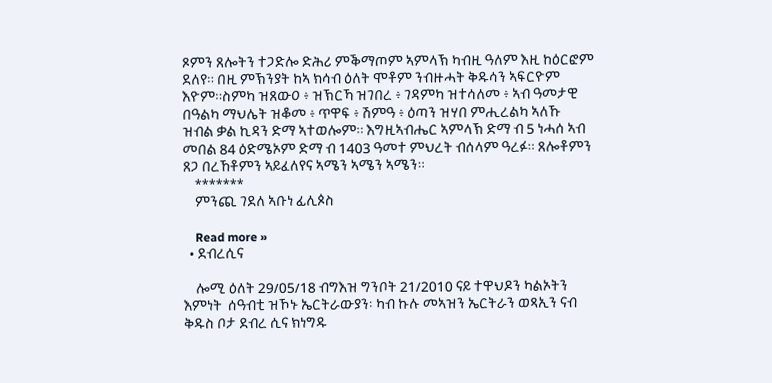ጾምን ጸሎትን ተጋድሎ ድሕሪ ምቕማጦም ኣምላኽ ካብዚ ዓለም እዚ ከዕርፎም ደለየ። በዚ ምኽንያት ከኣ ክሳብ ዕለት ሞቶም ንብዙሓት ቅዱሳን ኣፍርዮም እዮም።ስምካ ዝጸውዐ ፥ ዝኽርኻ ዝገበረ ፥ ገዳምካ ዝተሳለመ ፥ ኣብ ዓመታዊ በዓልካ ማህሌት ዝቆመ ፥ ጥዋፍ ፥ ሽምዓ ፥ ዕጣን ዝሃበ ምሒረልካ ኣለኹ ዝብል ቃል ኪዳን ድማ ኣተወሎም። እግዚኣብሔር ኣምላኽ ድማ ብ 5 ነሓሰ ኣብ መበል 84 ዕድሜኦም ድማ ብ 1403 ዓመተ ምህረት ብሰላም ዓረፉ። ጸሎቶምን ጸጋ በረኸቶምን ኣይፈለየና ኣሜን ኣሜን ኣሜን።
    *******
    ምንጪ ገደለ ኣቡነ ፊሊጶስ

    Read more »
  • ደብረሲና

    ሎሚ ዕለት 29/05/18 ብግእዝ ግንቦት 21/2010 ናይ ተዋህዶን ካልኦትን እምነት  ሰዓብቲ ዝኾኑ ኤርትራውያን፡ ካብ ኩሉ መኣዝን ኤርትራን ወጻኢን ናብ ቅዱስ ቦታ ደብረ ሲና ክነግዱ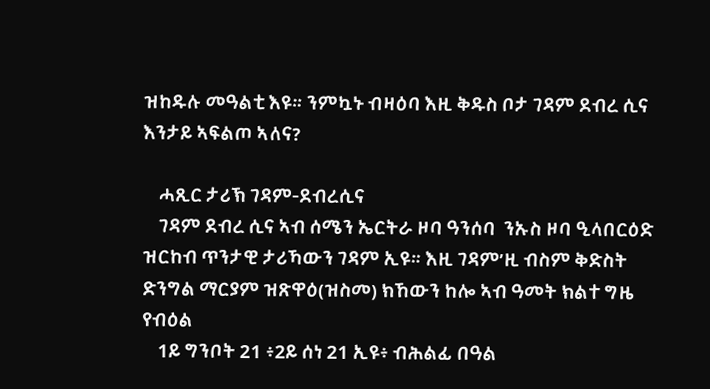ዝከዱሉ መዓልቲ እዩ። ንምኳኑ ብዛዕባ እዚ ቅዱስ ቦታ ገዳም ደብረ ሲና እንታይ ኣፍልጦ ኣለና?

    ሓጺር ታሪኽ ገዳም-ደብረሲና
    ገዳም ደብረ ሲና ኣብ ሰሜን ኤርትራ ዞባ ዓንሰባ  ንኡስ ዞባ ዒላበርዕድ  ዝርከብ ጥንታዊ ታሪኻውን ገዳም ኢዩ። እዚ ገዳም’ዚ ብስም ቅድስት ድንግል ማርያም ዝጽዋዕ(ዝስመ) ክኸውን ከሎ ኣብ ዓመት ክልተ ግዜ የብዕል
    1ይ ግንቦት 21 ፥2ይ ሰነ 21 ኢዩ፥ ብሕልፊ በዓል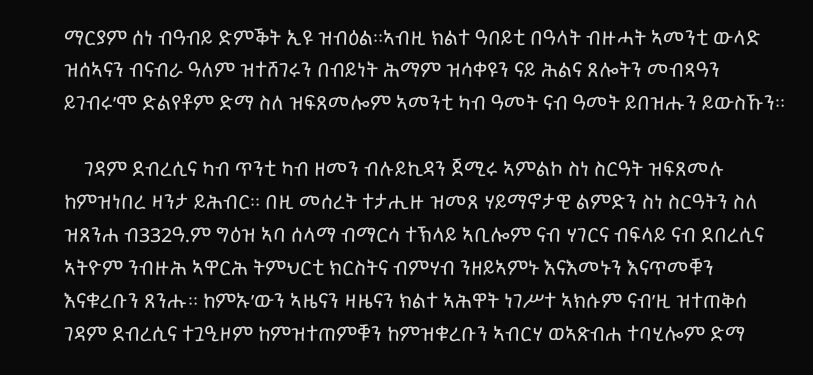ማርያም ሰነ ብዓብይ ድምቕት ኢዩ ዝብዕል።ኣብዚ ክልተ ዓበይቲ በዓላት ብዙሓት ኣመንቲ ውላድ ዝሰኣናን ብናብራ ዓለም ዝተሸገሩን በብይነት ሕማም ዝሳቀዩን ናይ ሕልና ጸሎትን መብጻዓን ይገብሩ’ሞ ድልየቶም ድማ ስለ ዝፍጸመሎም ኣመንቲ ካብ ዓመት ናብ ዓመት ይበዝሑን ይውስኹን።

    ገዳም ደብረሲና ካብ ጥንቲ ካብ ዘመን ብሉይኪዳን ጀሚሩ ኣምልኮ ስነ ስርዓት ዝፍጸመሉ ከምዝነበረ ዛንታ ይሕብር። በዚ መሰረት ተታሒዙ ዝመጸ ሃይማኖታዊ ልምድን ስነ ስርዓትን ስለ ዝጸንሐ ብ332ዓ.ም ግዕዝ ኣባ ሰላማ ብማርሳ ተኽላይ ኣቢሎም ናብ ሃገርና ብፍላይ ናብ ደበረሲና ኣትዮም ንብዙሕ ኣዋርሕ ትምህርቲ ክርስትና ብምሃብ ንዘይኣምኑ እናእመኑን እናጥመቑን እናቁረቡን ጸንሑ። ከምኡ’ውን ኣዜናን ዛዜናን ክልተ ኣሕዋት ነገሥተ ኣክሱም ናብ’ዚ ዝተጠቅሰ ገዳም ደብረሲና ተጓዒዞም ከምዝተጠምቑን ከምዝቁረቡን ኣብርሃ ወኣጽብሐ ተባሂሎም ድማ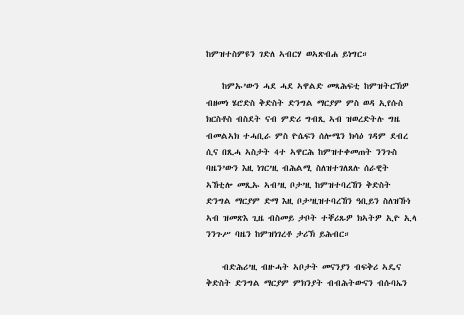ከምዝተስምዩን ገድለ ኣብርሃ ወኣጽብሐ ይነግር።

    ከምኡ’ውን ሓደ ሓደ ኣዋልድ መጻሕፍቲ ከምዝትርኽዎ ብዘመነ ሄሮድስ ቅድስት ድንግል ማርያም ምስ ወዳ ኢየሱስ ክርስቶስ ብስደት ናብ ምድሪ ግብጺ ኣብ ዝወረድትሉ ግዜ ብመልኣክ ተሓቢራ ምስ ዮሴፍን ሰሎሜን ክሳዕ ገዳም ደብረ ሲና በጺሓ ኣስታት 4ተ ኣዋርሕ ከምዝተቀመጠት ንንጉስ ባዜን’ውን እዚ ነገር’ዚ ብሕልሚ ስለዝተገለጸሉ ሰራዊት ኣኸቲሎ መጺኡ ኣብ’ዚ ቦታ’ዚ ከምዝተባረኸን ቅድስት ድንግል ማርያም ድማ እዚ ቦታ’ዚዝተባረኸን ዓቢይን ስለዝኹነ ኣብ ዝመጽእ ጊዜ ብስመይ ታቦት ተቐሪጹዎ ክኣትዎ ኢዮ ኢላ ንንጉሥ ባዜን ከምዝነገረቶ ታሪኽ ይሕብር።

    ብድሕሪ’ዚ ብዙሓት ኣቦታት መናንያን ብፍቅሪ ኣዴና ቅድስት ድንግል ማርያም ምክንያት ብብሕትውናን ብሱባኤን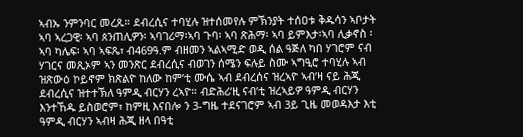ኣብኡ ንምንባር መረጹ። ደብረሲና ተባሂሉ ዝተሰመየሉ ምኽንያት ተሰዐቱ ቅዱሳን ኣቦታት ኣባ ኣረጋዊ፡ ኣባ ጰንጠሊዎን፡ ኣባገሪማ፡ኣባ ጉባ፡ ኣባ ጽሕማ፡ ኣባ ይምእታ፡ኣባ ሊቃኖስ ፡ኣባ ካሌፍ፡ ኣባ ኣፍጼ፣ ብ469ዓ.ም ብዘመን ኣልኣሚድ ወዲ ሰል ዓጅለ ካበ ሃገሮም ናብ ሃገርና መጺኦም ኣን መንጽር ደብረሲና ብወገን ሰሜን ፍሉይ ስሙ ኣግዒሮ ተባሂሉ ኣብ ዝጽውዕ ኮይኖም ክጽልዮ ከለው ከም’ቲ ሙሴ ኣብ ደብረሰና ዝረኣዮ ኣብ’ዛ ናይ ሕጂ ደብረሲና ዝተተኽለ ዓምዲ ብርሃን ረኣዮ። ብድሕሪ’ዚ ናብ’ቲ ዝረኣይዎ ዓምዲ ብርሃን እንተኸዱ ይስወሮም፣ ከምዚ እናበሎ ን 3-ግዜ ተደናገሮም ኣብ 3ይ ጊዜ መወዳእታ እቲ ዓምዲ ብርሃን ኣብዛ ሕጂ ዘላ በዓቲ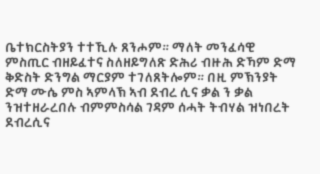ቤተክርስትያን ተተኺሉ ጸንሖም። ማለት መንፈሳዊ ምስጢር ብዘይፈተና ስለዘይግለጽ ድሕሪ ብዙሕ ድኻም ድማ ቅድስት ድንግል ማርያም ተገለጸትሎም። በዚ ምኽንያት ድማ ሙሴ ምስ ኣምላኽ ኣብ ደብረ ሲና ቃል ን ቃል ንዝተዘራረበሉ ብምምስሳል ገዳም ሰሓት ትብሃል ዝነበረት ደብረሲና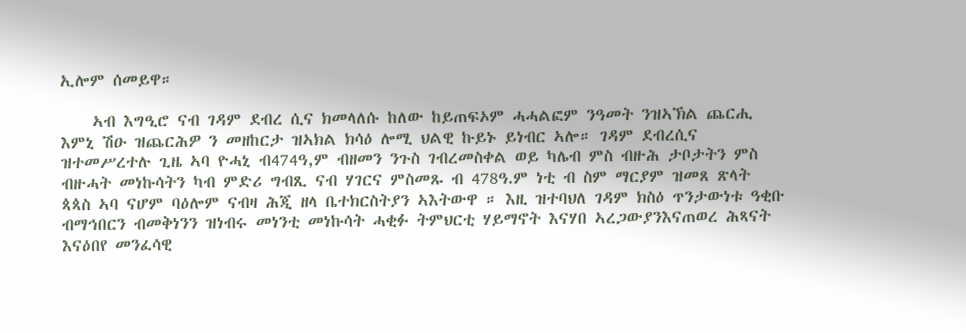ኢሎም ሰመይዋ።

    ኣብ እግዒሮ ናብ ገዳም ደብረ ሲና ክመላለሱ ከለው ከይጠፍኦም ሓሓልፎም ንዓመት ንዝኣኽል ጨርሒ እምኒ ሽዑ ዝጨርሕዎ ን መዘከርታ ዝኣክል ክሳዕ ሎሚ ህልዊ ኩይኑ ይነብር ኣሎ። ገዳም ደብረሲና ዝተመሥረተሉ ጊዜ ኣባ ዮሓኒ ብ474ዓ,ም ብዘመን ንጉስ ገብረመስቀል ወይ ካሌብ ምስ ብዙሕ ታቦታትን ምስ ብዙሓት መነኩሳትን ካብ ምድሪ ግብጺ ናብ ሃገርና ምስመጹ ብ 478ዓ.ም ነቲ ብ ስም ማርያም ዝመጸ ጽላት ጳጳስ ኣባ ናሆም ባዕሎም ናብዛ ሕጂ ዘላ ቤተክርስትያን ኣእትውዋ ። እዚ ዝተባህለ ገዳም ክስዕ ጥንታውነቱ ዓቂቡ ብማኅበርን ብመቅነንን ዝነብሩ መነንቲ መነኩሳት ሓቂፉ ትምህርቲ ሃይማኖት እናሃበ ኣረጋውያንእናጠወረ ሕጻናት እናዕበየ መንፈሳዊ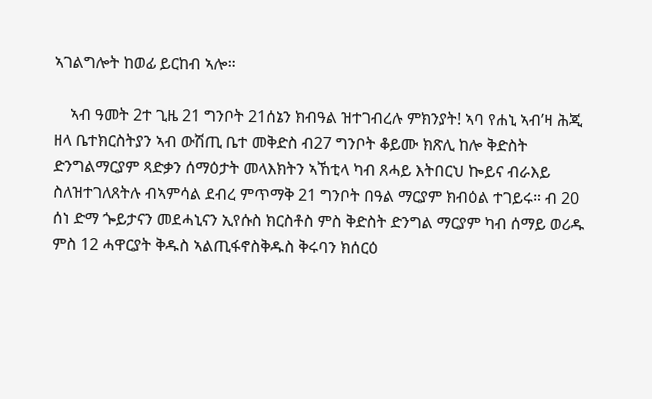ኣገልግሎት ከወፊ ይርከብ ኣሎ።

    ኣብ ዓመት 2ተ ጊዜ 21 ግንቦት 21ሰኔን ክብዓል ዝተገብረሉ ምክንያት! ኣባ የሐኒ ኣብ’ዛ ሕጂ ዘላ ቤተክርስትያን ኣብ ውሽጢ ቤተ መቅድስ ብ27 ግንቦት ቆይሙ ክጽሊ ከሎ ቅድስት ድንግልማርያም ጻድቃን ሰማዕታት መላእክትን ኣኸቲላ ካብ ጸሓይ እትበርህ ኰይና ብራእይ ስለዝተገለጸትሉ ብኣምሳል ደብረ ምጥማቅ 21 ግንቦት በዓል ማርያም ክብዕል ተገይሩ። ብ 20 ሰነ ድማ ጐይታናን መደሓኒናን ኢየሱስ ክርስቶስ ምስ ቅድስት ድንግል ማርያም ካብ ሰማይ ወሪዱ ምስ 12 ሓዋርያት ቅዱስ ኣልጢፋኖስቅዱስ ቅሩባን ክሰርዕ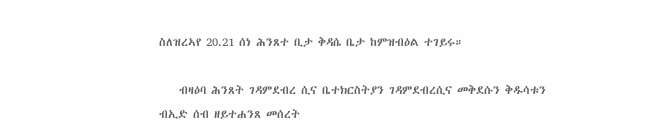ስለዝረኣየ 20.21 ሰነ ሕንጸተ ቢታ ቅዳሴ ቤታ ከምዝብዕል ተገይሩ።

    ብዛዕባ ሕንጸት ገዳምደብረ ሲና ቤተክርስትያን ገዳምደብረሲና መቅደሱን ቅዱሳቱን ብኢድ ሰብ ዘይተሐንጸ መሰረት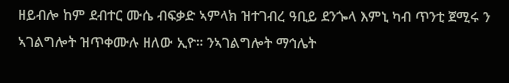ዘይብሎ ከም ደብተር ሙሴ ብፍቃድ ኣምላክ ዝተገብረ ዓቢይ ደንጐላ እምኒ ካብ ጥንቲ ጀሚሩ ን ኣገልግሎት ዝጥቀሙሉ ዘለው ኢዮ። ንኣገልግሎት ማኅሌት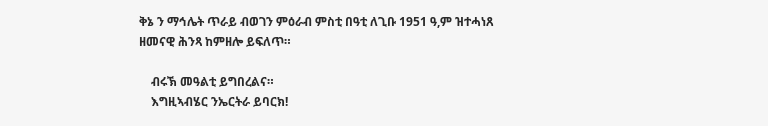ቅኔ ን ማኅሌት ጥራይ ብወገን ምዕራብ ምስቲ በዓቲ ለጊቡ 1951 ዓ,ም ዝተሓነጸ ዘመናዊ ሕንጻ ከምዘሎ ይፍለጥ።

    ብሩኽ መዓልቲ ይግበረልና።
    እግዚኣብሄር ንኤርትራ ይባርክ!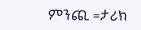ምንጪ =ታሪክ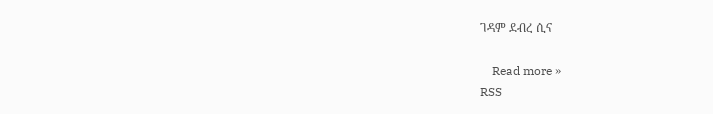ገዳም ደብረ ሲና

    Read more »
RSS